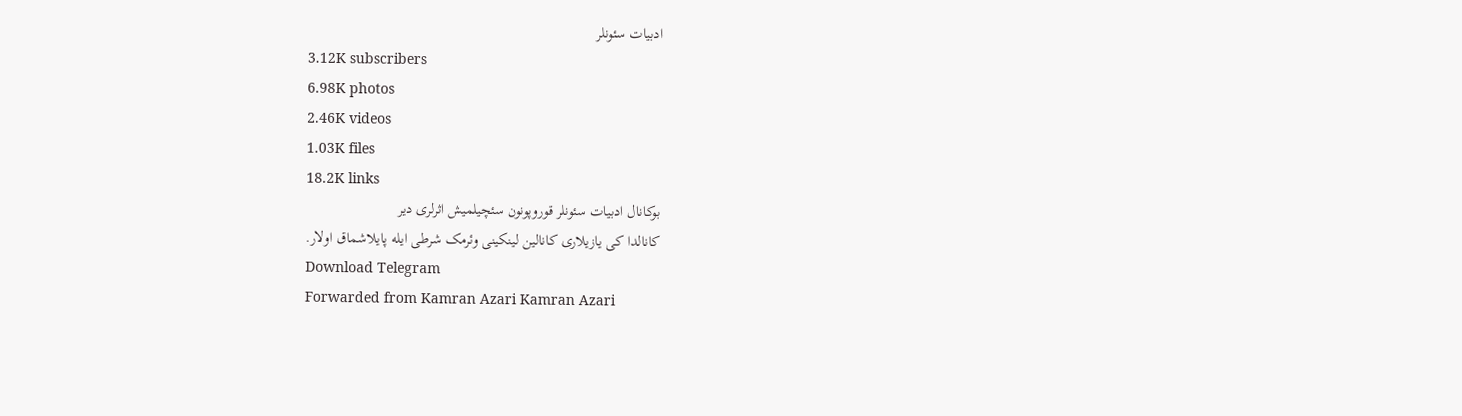ادبیات سئونلر
3.12K subscribers
6.98K photos
2.46K videos
1.03K files
18.2K links
بوکانال ادبیات سئونلر قوروپونون سئچیلمیش اثرلری دیر
کانالدا کی یازیلاری کانالین لینکینی وئرمک شرطی ایله پایلاشماق اولار.
Download Telegram
Forwarded from Kamran Azari Kamran Azari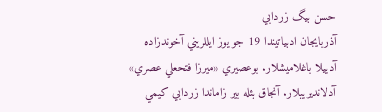حسن بيگ زردابي
آذربايجان ادبياتيندا 19 جو يوز ايللريني آخوندزاده آدييلا باغلاميشلار. بوعصيري «ميرزا فتحعلي عصري» آدلانديريبلار. آنجاق بئله بير زاماندا زردابي كيمي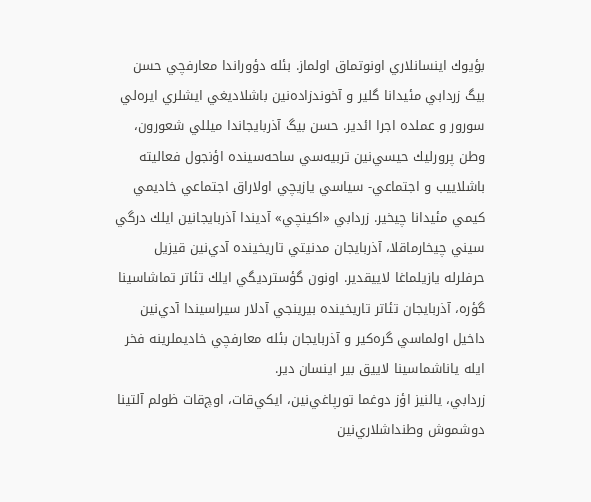بؤيوك اينسانلاري اونوتماق اولماز. بئله دؤوراندا معارفچي حسن بيگ زردابي مئيدانا گلير و آخوندزاده‌نين باشلاديغي ايشلري ايره‌لي سورور و عملده اجرا ائدير. حسن بيگ آذربايجاندا ميللي شعورون، وطن پرورليك حيسي‌نين تربيه‌سي ساحه‌سينده اؤنجول فعاليته باشلاييب و اجتماعي- سياسي يازيچي اولاراق اجتماعي خاديمي كيمي مئيدانا چيخير. زردابي «اكينچي» آديندا آذربايجانين ايلك درگي سيني چيخارماقلا، آذربايجان مدنيتي تاريخينده آدي‌نين قيزيل حرفلرله يازيلماغا لاييقدير. اونون گؤسترديگي ايلك تئاتر تماشاسينا گؤره، آذربايجان تئاتر تاريخينده بيرينجي آدلار سيراسيندا آدي‌نين داخيل اولماسي گره‌كير و آذربايجان بئله معارفچي خاديملرينه فخر ايله ياناشماسينا لاييق بير اينسان دير.
زردابي، يالنيز اؤز دوغما تورپاغي‌نين، ايكي‌قات، اوچ‌قات ظولم آلتينا دوشموش وطنداشلاري‌نين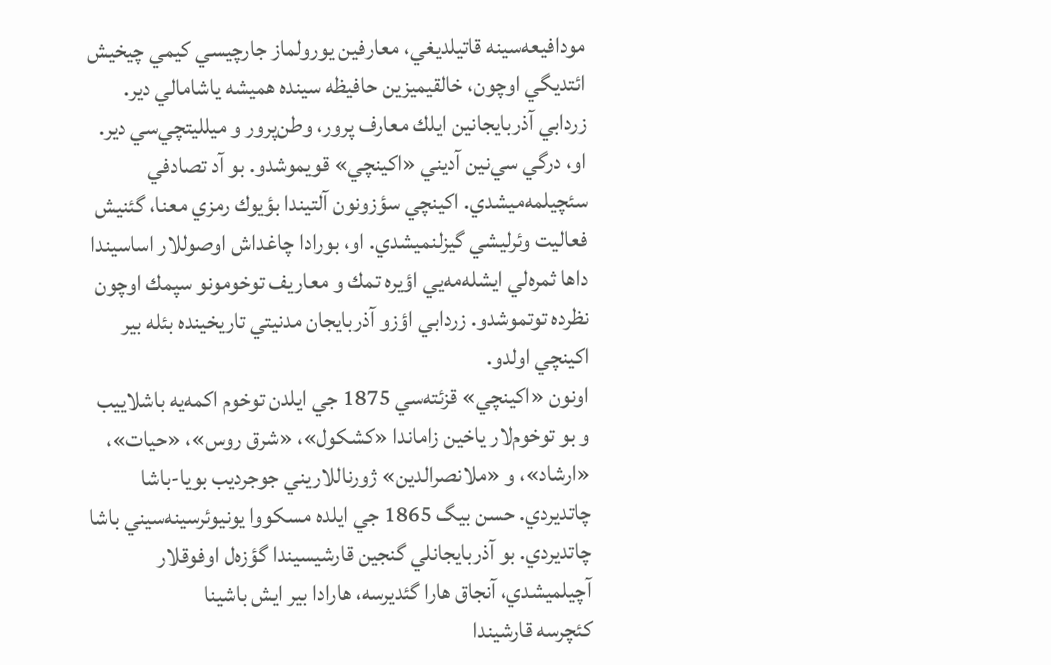مودافيعه‌سينه قاتيلديغي، معارفين يورولماز جارچيسي كيمي چيخيش ائتديگي اوچون، خالقيميزين حافيظه سينده هميشه ياشامالي دير.
زردابي آذربايجانين ايلك معارف پرور، وطن‌پرور و ميلليتچي‌سي دير. او، درگي سي‌نين آديني «اكينچي» قويموشدو. بو آد تصادفي سئچيلمه‌ميشدي. اكينچي سؤزونون آلتيندا بؤيوك رمزي معنا، گئنيش فعاليت وئرليشي گيزلنميشدي. او، بورادا چاغداش اوصوللار اساسيندا داها ثمره‌لي ايشله‌مه‌يي اؤيره تمك و معاريف توخومونو سپمك اوچون نظرده توتموشدو. زردابي اؤزو آذربايجان مدنيتي تاريخينده بئله بير اكينچي اولدو.
اونون «اكينچي» قزئته‌سي 1875 جي ايلدن توخوم اكمه‌يه باشلاييب و بو توخوم‌لار ياخين زاماندا «كشكول»، «شرق روس»، «حيات»، «ارشاد»، و «ملانصرالدين» ژورناللاريني جوجرديب بويا-باشا چاتديردي. حسن بيگ 1865 جي ايلده مسكووا يونيوئرسينه‌سيني باشا چاتديردي. بو آذربايجانلي گنجين قارشيسيندا گؤزه‌ل اوفوقلار آچيلميشدي، آنجاق هارا گئديرسه، هارادا بير ايش باشينا كئچرسه ‌قارشيندا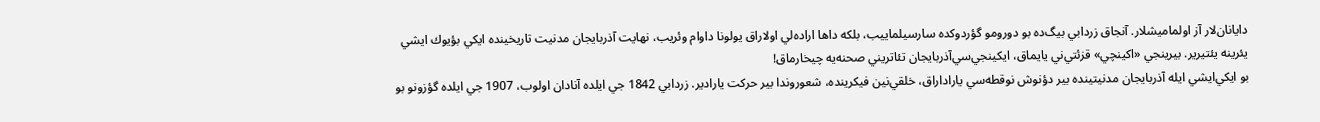دايانان‌لار آز اولماميشلار. آنجاق زردابي بيگ‌ده بو دورومو گؤردوكده سارسيلماييب، بلكه داها اراده‌لي اولاراق يولونا داوام وئريب، نهايت آذربايجان مدنيت تاريخينده ايكي بؤيوك ايشي يئرينه يئتيرير. بيرينجي «اكينچي» قزئتي‌ني يايماق، ايكينجي‌سي‌آذربايجان تئاتريني صحنه‌يه چيخارماق!
بو ايكي‌ايشي ايله آذربايجان مدنيتينده بير دؤنوش نوقطه‌سي ياراداراق، خلقي‌نين فيكرينده، شعوروندا بير حركت يارادير. زردابي 1842 جي ايلده آنادان اولوب، 1907 جي ايلده گؤزونو بو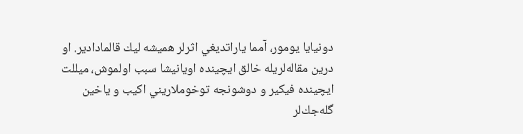دونيايا يومور، آمما ياراتديغي اثرلر هميشه ليك قالمادادير. او درين مقاله‌لريله خالق ايچينده اويانيشا سبب اولموش، ميللت ايچينده فيكير و دوشونجه توخوملاريني اكيب و ياخين گله‌جك‌لر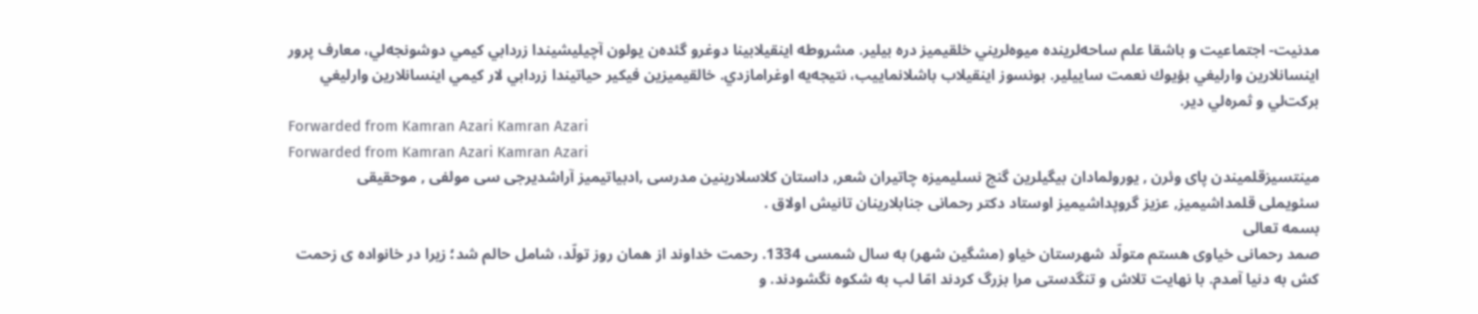مدنيت- اجتماعيت و باشقا علم ساحه‌لرينده ميوه‌لريني خلقيميز دره ‌بيلير. مشروطه اينقيلابينا دوغرو گئده‌ن يولون آچيليشيندا زردابي كيمي دوشونجه‌لي، معارف پرور اينسانلارين وارليغي بؤيوك نعمت ساييلير. بونسوز اينقيلاب باشلانماييب، نتيجه‌يه اوغرامازدي. خالقيميزين فيكير حياتيندا زردابي لار كيمي اينسانلارين وارليغي بركت‌لي و ثمره‌لي دير.
Forwarded from Kamran Azari Kamran Azari
Forwarded from Kamran Azari Kamran Azari
مینتسیزقلمیندن پای وئرن , یورولمادان بیگیلرین گنج نسلیمیزه چاتیران شعر, داستان کلاسلارینین مدرسی ,ادبیاتیمیز آراشدیرجی سی مولفی , موحقیقی
سئویملی قلمداشیمیز, عزیز گروپداشیمیز اوستاد دکتر رحمانی جنابلارینان تانیش اولاق .
بسمه تعالی
صمد رحمانی خیاوی هستم متولّد شهرستان خیاو (مشگین شهر) به سال شمسی 1334. رحمت خداوند از همان روز تولّد، شامل حالم شد؛ زیرا در خانواده ی زحمت کش به دنیا آمدم. با نهایت تلاش و تنگدستی مرا بزرگ کردند امّا لب به شکوه نگشودند. و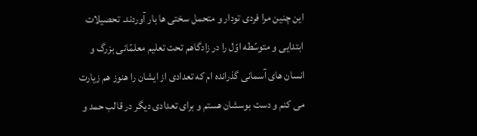این چنین مرا فردی تودار و متحمل سختی ها بار آوردند. تحصیلات ابتدایی و متوسّطه اوّل را در زادگاهم تحت تعلیم معلمّانی بزرگ و انسان های آسمانی گذرانده ام که تعدادی از ایشان را هنوز هم زیارت می کنم و دست بوسشان هستم و برای تعدادی دیگر در قالب حمد و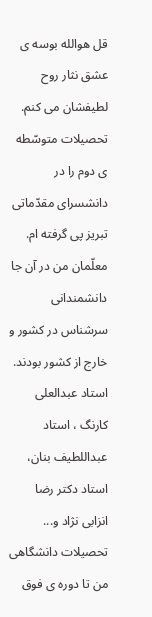قل هوالله بوسه ی عشق نثار روح لطیفشان می کنم.
تحصیلات متوسّطه ی دوم را در دانشسرای مقدّماتی تبریز پی گرفته ام. معلّمان من در آن جا دانشمندانی سرشناس در کشور و خارج از کشور بودند. استاد عبدالعلی کارنگ ، استاد عبداللطیف بنان، استاد دکتر رضا انزابی نژاد و...
تحصیلات دانشگاهی من تا دوره ی فوق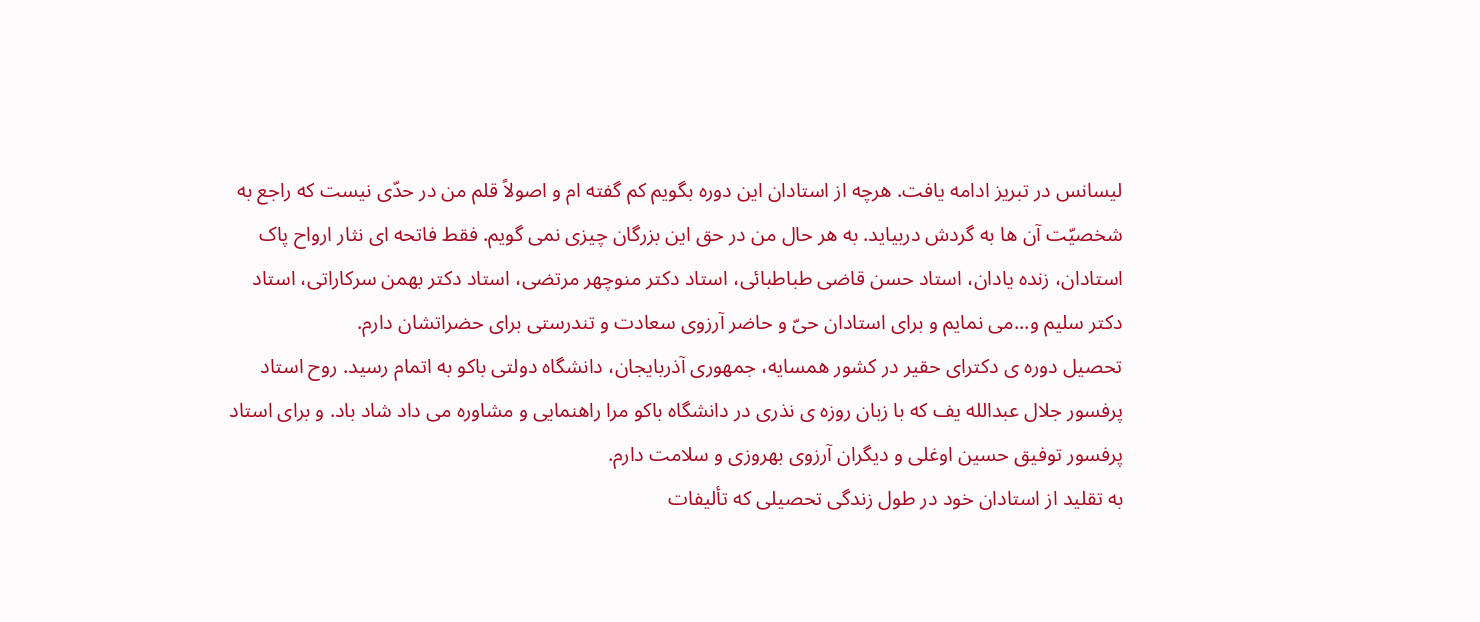لیسانس در تبریز ادامه یافت. هرچه از استادان این دوره بگویم کم گفته ام و اصولاً قلم من در حدّی نیست که راجع به شخصیّت آن ها به گردش دربیاید. به هر حال من در حق این بزرگان چیزی نمی گویم. فقط فاتحه ای نثار ارواح پاک استادان، زنده یادان، استاد حسن قاضی طباطبائی، استاد دکتر منوچهر مرتضی، استاد دکتر بهمن سرکاراتی، استاد دکتر سلیم و...می نمایم و برای استادان حیّ و حاضر آرزوی سعادت و تندرستی برای حضراتشان دارم.
تحصیل دوره ی دکترای حقیر در کشور همسایه، جمهوری آذربایجان، دانشگاه دولتی باکو به اتمام رسید. روح استاد پرفسور جلال عبدالله یف که با زبان روزه ی نذری در دانشگاه باکو مرا راهنمایی و مشاوره می داد شاد باد. و برای استاد پرفسور توفیق حسین اوغلی و دیگران آرزوی بهروزی و سلامت دارم.
به تقلید از استادان خود در طول زندگی تحصیلی که تألیفات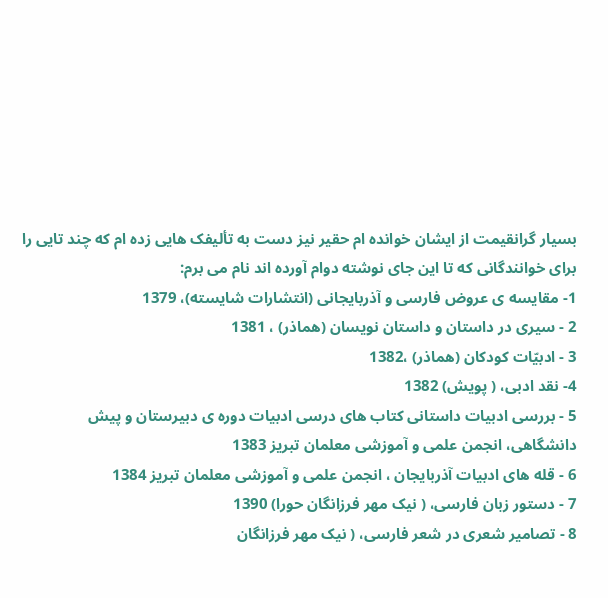بسیار گرانقیمت از ایشان خوانده ام حقیر نیز دست به تألیفک هایی زده ام که چند تایی را برای خوانندگانی که تا این جای نوشته دوام آورده اند نام می برم:
1- مقایسه ی عروض فارسی و آذربایجانی (انتشارات شایسته)، 1379
2 - سیری در داستان و داستان نویسان (هماذر) ، 1381
3 - ادبیّات کودکان (هماذر) ،1382
4- نقد ادبی، ( پویش) 1382
5 - بررسی ادبیات داستانی کتاب های درسی ادبیات دوره ی دبیرستان و پیش دانشگاهی، انجمن علمی و آموزشی معلمان تبریز 1383
6 - قله های ادبیات آذربایجان ، انجمن علمی و آموزشی معلمان تبریز 1384
7 - دستور زبان فارسی، ( نیک مهر فرزانگان حورا) 1390
8 - تصامیر شعری در شعر فارسی، ( نیک مهر فرزانگان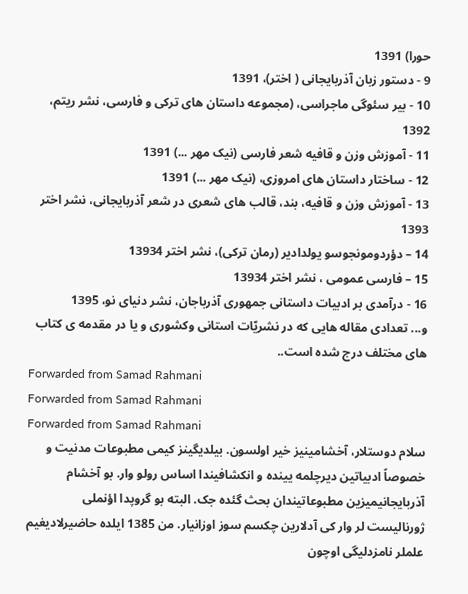حورا) 1391
9 - دستور زبان آذربایجانی ( اختر)، 1391
10 - بیر سئوگی ماجراسی، (مجموعه داستان های ترکی و فارسی، نشر ریتم، 1392
11 - آموزش وزن و قافیه شعر فارسی (نیک مهر ...) 1391
12 - ساختار داستان های امروزی، (نیک مهر ...) 1391
13 - آموزش وزن و قافیه، بند، قالب های شعری در شعر آذربایجانی، نشر اختر 1393
14 – دؤردومونجوسو یولدادیر (رمان ترکی)، نشر اختر 13934
15 – فارسی عمومی ، نشر اختر 13934
16 - درآمدی بر ادبیات داستانی جمهوری آذرباجان، نشر دنیای نو، 1395
و... تعدادی مقاله هایی که در نشریّات استانی وکشوری و یا در مقدمه ی کتاب های مختلف درج شده است..
Forwarded from Samad Rahmani
Forwarded from Samad Rahmani
Forwarded from Samad Rahmani
سلام دوستلار، آخشامینیز خیر اولسون. بیلدیگینز کیمی مطبوعات مدنیت و خصوصاً ادبیاتین دیرچلمه یینده و انکشافیندا اساس رولو وار. بو آخشام آذربایجانیمیزین مطبوعاتیندان بحث گئده جک. البته بو گروپدا اؤنملی ژورنالیست لر وار کی آدلارین چکسم سوز اوزانیار. من 1385 ایلده حاضیرلادیغیم علملر نامزدلیگی اوچون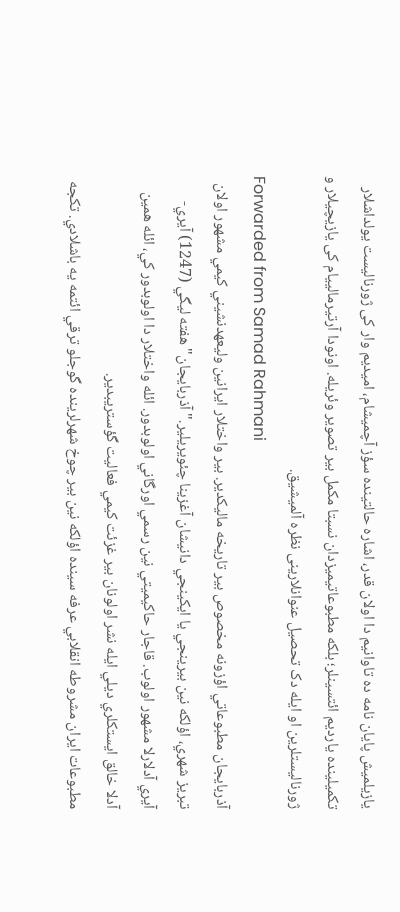یازیلمیش پایان نامه ده تاوانیم دا اولان قدر، اشاره حالتینده سؤز آچمیشام، امیدیم وار کی ژورنالیست یولداشلار تکمیلینده یاردیم ائتسینلر؛ بلکه مطبوعاتیمیزدان نسبتا مکمل بیر تصویر وئریله. اونودا آرتیرمالییام کی یازیچیلار و ژورنالیستلرین او ایله دک تحصیل عنوانلارینی نظره آلمیشیق.
Forwarded from Samad Rahmani
آذربايجان مطبوعاتي اؤزونه مخصوص بير تاريخه مالیکدير. بير واختلار ايرانين وليعهدنشيني کيمي مشهور اولان تبريز شهري، اؤلکه نين بيرينجي يا ايکينجي دانيشان آغزينا چئويريلير." آذربايجان" هفته ليگي (1247) آيري- آيري آدلارلا مشهور اولوب. قاجار حاکيميتي نين رسمي اورگاني اولوبدور. ائله واختلار دا اولوبدور کي، ائله همين آدلا خالق ايستکلري ديلي ايله نشر اولونان بير غزئت کيمي فعاليت گؤستريبدير.
مطبوعات ايران مشروطه انقلابي عرفه سينده اؤلکه نين بير چوخ شهرلرينده گوجلو ترقي ائتمه يه باشلادي. تکجه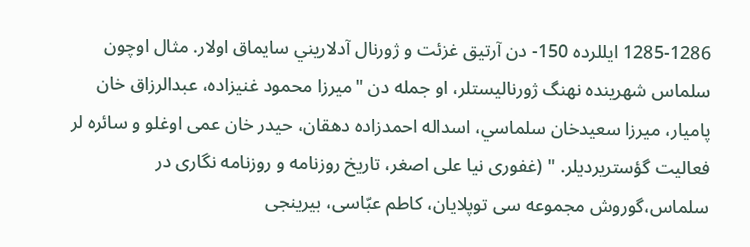1285-1286 ايللرده 150- دن آرتيق غزئت و ژورنال آدلاريني سايماق اولار. مثال اوچون سلماس شهرينده نهنگ ژورناليستلر، او جمله دن "ميرزا محمود غنيزاده، عبدالرزاق خان پاميار، ميرزا سعيدخان سلماسي، اسداله احمدزاده دهقان، حيدر خان عمی اوغلو و سائره لر فعاليت گؤستريرديلر. " (غفوری نیا علی اصغر، تاریخ روزنامه و روزنامه نگاری در سلماس،گوروش مجموعه سی توپلایان، کاطم عبّاسی، بیرینجی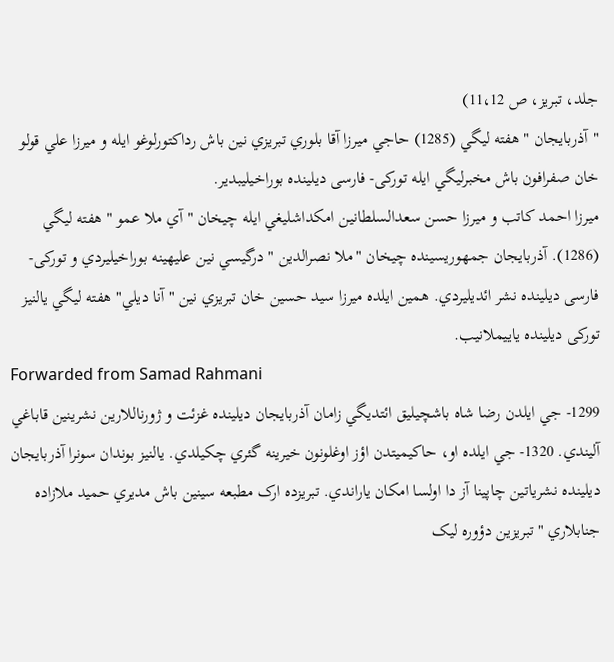جلد، تبریز، ص 11،12)
"آذربايجان " هفته ليگي (1285) حاجي ميرزا آقا بلوري تبريزي نين باش رداکتورلوغو ايله و ميرزا علي قولو خان صفرافون باش مخبرليگي ايله تورکی- فارسی ديلينده بوراخيليبدير.
ميرزا احمد کاتب و ميرزا حسن سعدالسلطانين امکداشليغي ايله چيخان " آي ملا عمو " هفته ليگي (1286). آذربايجان جمهوریسینده چيخان "ملا نصرالدین " درگيسي نين عليهينه بوراخيليردي و تورکی- فارسی ديلينده نشر ائديليردي. همین ايلده ميرزا سيد حسين خان تبريزي نين " آنا ديلي" هفته ليگي يالنيز تورکی ديلينده ياييملانيب.
Forwarded from Samad Rahmani
1299- جي ايلدن رضا شاه باشچيليق ائتديگي زامان آذربايجان ديلينده غزئت و ژورناللارين نشرينين قاباغي آليندي. 1320- جي ايلده او، حاکيميتدن اؤز اوغلونون خيرينه گئري چکيلدي. يالنيز بوندان سونرا آذربايجان ديلينده نشرياتين چاپينا آز دا اولسا امکان ياراندي. تبريزده ارک مطبعه سينين باش مديري حميد ملازاده جنابلاري "تبريزين دؤوره ليک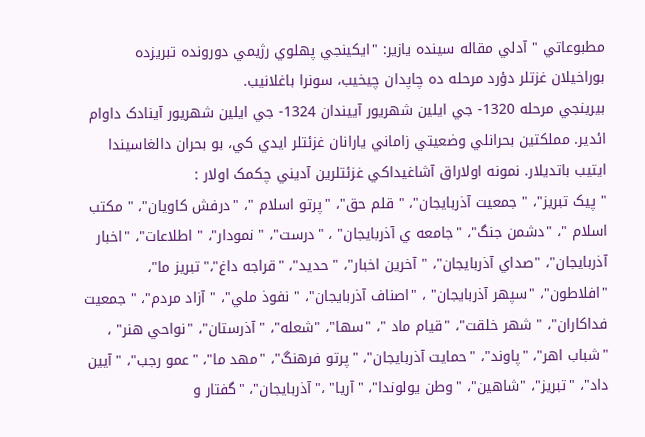مطبوعاتي " آدلي مقاله سينده يازير: "ايکينجي پهلوي رژيمي دورونده تبريزده بوراخيلان غزتلر دؤرد مرحله ده چاپدان چيخيب، سونرا باغلانيب.
بيرينجي مرحله 1320- جي ايلين شهریور آييندان 1324- جي ايلين شهریور آينادک داوام ائدير. مملکتين بحرانلي وضعيتي زاماني يارانان غزئتلر ايدي کي، بو بحران دالغاسيندا ايتيب باتديلار. نمونه اولاراق آشاغيداکي غزئتلرين آديني چکمک اولار :
" پيک تبريز"، " جمعيت آذربايجان"، " قلم حق"، "پرتو اسلام "، "درفش کاويان"، " مکتب اسلام "، "دشمن جنگ"، "جامعه ي آذربايجان" ، "درست"، " نمودار"، " اطلاعات"، "اخبار آذربايجان"، "صداي آذربايجان"، " آخرين اخبار"، " حديد"، "قراجه داغ"،"تبريز ما"، "افلاطون"، "سپهر آذربايجان" ، "اصناف آذربايجان"، " نفوذ ملي"، " آزاد مردم"، " جمعيت فداکاران"، " شهر خلقت"، "قيام ماد "، "سها"، "شعله"، "آذرستان"، "نواحي هنر" ، "شباب اهر"، "پاوند"، "حمايت آذربايجان"، "پرتو فرهنگ"، "مهد ما"، "عمو رجب"، "آيين داد"، "تبريز"، "شاهين"، "وطن يولوندا"، "آريا" ،"آذربايجان"، "گفتار و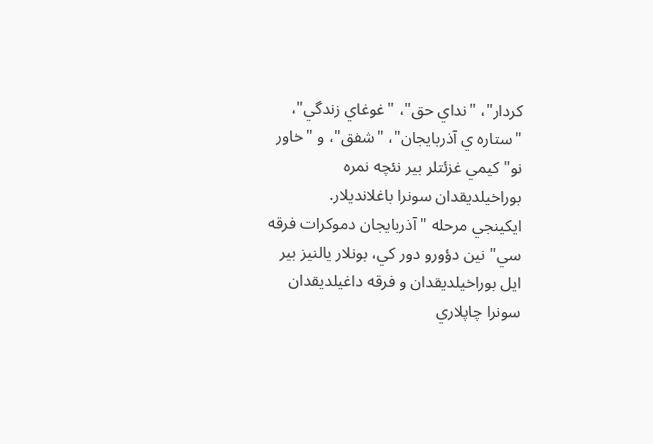کردار"، "نداي حق"، "غوغاي زندگي"، "ستاره ي آذربايجان"، "شفق"، و "خاور نو" کيمي غزئتلر بير نئچه نمره بوراخيلديقدان سونرا باغلانديلار.
ايکينجي مرحله "آذربايجان دموکرات فرقه سي" نين دؤورو دور کي، بونلار يالنيز بير ايل بوراخيلديقدان و فرقه داغيلديقدان سونرا چاپلاري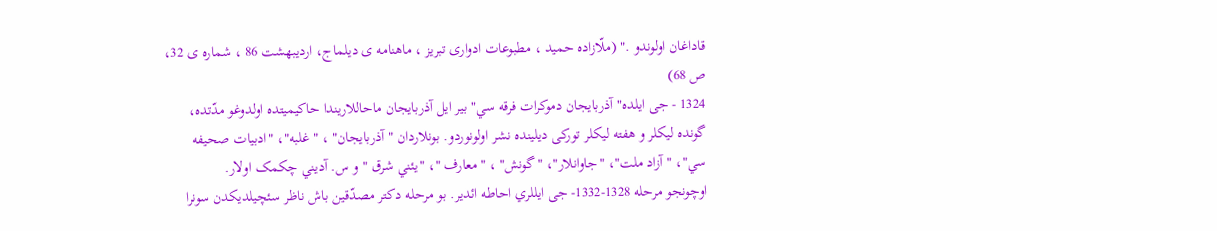قاداغان اولوندو ." (ملّازاده حمید ، مطبوعات ادواری تبریز ، ماهنامه ی دیلماج، اردیبهشت 86 ، شماره ی 32، ص 68)
1324 - جی ايلده" آذربايجان دموکرات فرقه سي" بیر ايل آذربايجان ماحاللاريندا حاکيميتده اولدوغو مدّتده، گونده ليکلر و هفته ليکلر تورکی ديلينده نشر اولونوردو. بونلاردان " آذربايجان" ، " غلبه"، "ادبيات صحيفه سي"، "آزاد ملت"، "جاوانلار"، "گونش" ، "معارف "، "يئني شرق " و س. آديني چکمک اولار.
اوچونجو مرحله 1328-1332- جی ايللري احاطه ائدير. بو مرحله دکتر مصدّقين باش ناظر سئچيلديکدن سونرا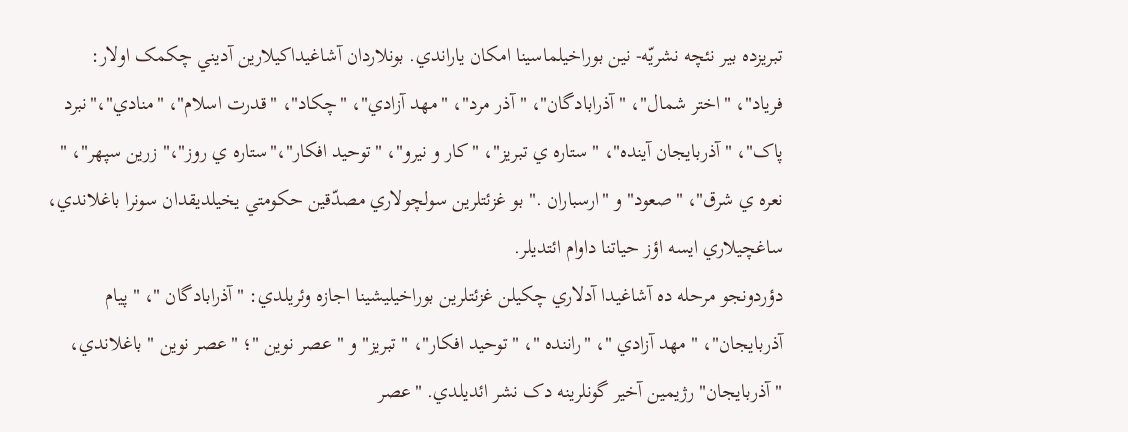تبريزده بير نئچه نشريّه- نين بوراخيلماسينا امکان ياراندي. بونلاردان آشاغيداکيلارين آديني چکمک اولار: فرياد"، "اختر شمال"، " آذرابادگان"، "آذر مرد"، "مهد آزادي"، "چکاد"، "قدرت اسلام"، "منادي"،"نبرد پاک"، "آذربايجان آينده"، " ستاره ي تبريز"، "کار و نيرو"، "توحيد افکار"،"ستاره ي روز"،" زرين سپهر"، " نعره ي شرق"، "صعود" و "ارسباران ." بو غزئتلرين سولچولاري مصدّقين حکومتي يخيلديقدان سونرا باغلاندي، ساغچيلاري ايسه اؤز حياتنا داوام ائتديلر.
دؤردونجو مرحله ده آشاغيدا آدلاري چکيلن غزئتلرين بوراخيليشينا اجازه وئريلدي: "آذرابادگان "، " پيام آذربايجان"، " مهد آزادي "، "راننده "، "توحيد افکار"، " تبريز" و " عصر نوين "؛ "عصر نوين " باغلاندي، "آذربايجان" رژيمين آخير گونلرينه دک نشر ائديلدي. "عصر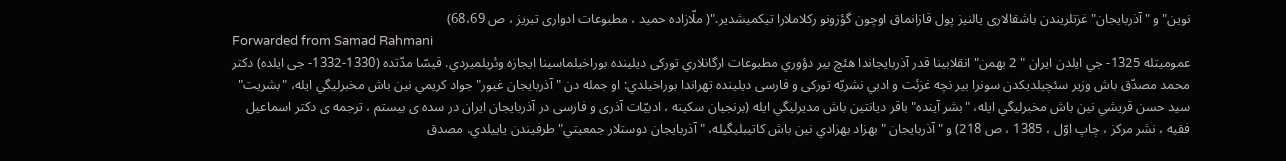نوين" و "آذربايجان" غزتلريندن باشقالاری يالنيز پول قازانماق اوچون گؤزونو رکلاملارا تيکميشدير."( ملّازاده حمید ، مطبوعات ادواری تبریز ، ص 68،69)
Forwarded from Samad Rahmani
عموميتله 1325- جي ايلدن ايران " 2 بهمن" انقلابینا قدر آذربایجاندا هئچ بير دؤوري مطبوعات ارگانلاري تورکی ديلينده بوراخيلماسينا ايجازه وئريلميردي. قيسّا مدّتده (1330-1332- جی ايلده) دکتر محمد مصدّق باش وزیر سئچيلديکدن سونرا بير نچه غزئت و ادبي نشريّه تورکی و فارسی ديلينده تهراندا بوراخيلدي: او جمله دن "آذربايجان غيور" جواد کريمي نين باش مخبرليگي ايله، "بشريت" سيد حسن قريشي نين باش مخبرليگي ايله، "بشر آينده" باقر ديانتين باش مديرليگي ایله (برنجیان سکینه ، ادبیّات آذری و فارسی در آذربایجان ایران در سده ی بیستم ، ترجمه ی دکتر اسماعیل فقیه ، نشر مرکز ، چاپ اوّل ، 1385 ، ص 218) و "آذربايجان "بهزاد بهزادي نين باش کاتيبليگيله، "آذربايجان دوستلار جمعيتي" طرفيندن ياييلدي. مصدق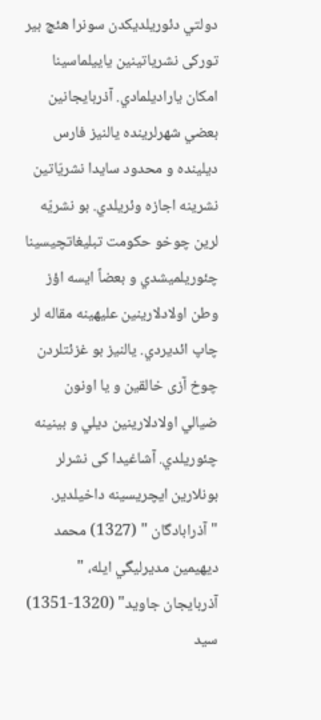دولتي دئوريلديکدن سونرا هئچ بير تورکی نشرياتينين ياييلماسينا امکان ياراديلمادي. آذربايجانين بعضي شهرلرينده يالنيز فارس ديلينده و محدود سايدا نشریّاتین نشرينه اجازه وئريلدي. بو نشریّه لرين چوخو حکومت تبليغاتچيسينا چئوريلميشدي و بعضاً ايسه اؤز وطن اولادلارينين عليهينه مقاله لر چاپ ائديردي. يالنيز بو غزئتلردن چوخ آزی خالقين و يا اونون ضيالي اولادلارينين ديلي و بينينه چئوريلدي. آشاغيدا کی نشرلر بونلارين ايچريسينه داخيلدير.
" آذرابادگان " (1327) محمد ديهيمين مديرليگي ايله، " آذربايجان جاويد" (1320-1351) سيد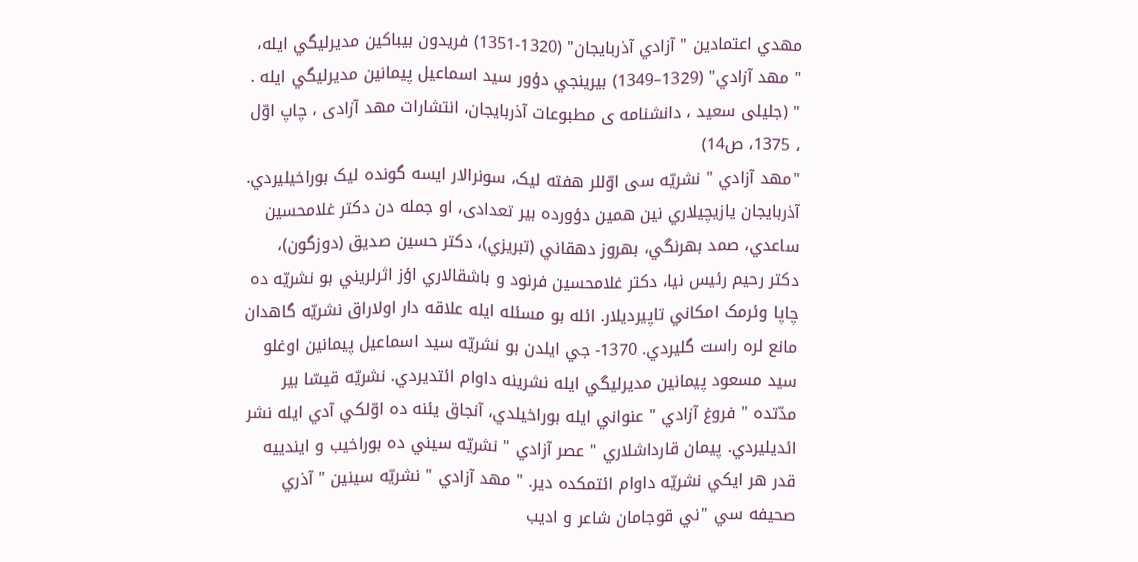مهدي اعتمادين " آزادي آذربايجان" (1320-1351) فريدون بيباکين مديرليگي ايله، " مهد آزادي" (1329–1349) بيرينجي دؤور سيد اسماعيل پيمانين مديرليگي ايله . " (جلیلی سعید ، دانشنامه ی مطبوعات آذربایجان، انتشارات مهد آزادی ، چاپ اوّل ، 1375، ص14)
"مهد آزادي " نشریّه سی اوّللر هفته ليک، سونرالار ایسه گونده ليک بوراخيليردي. آذربايجان يازيچيلاري نين همين دؤورده بیر تعدادی، او جمله دن دکتر غلامحسين ساعدي، صمد بهرنگي، بهروز دهقاني (تبريزي)، دکتر حسين صديق (دوزگون)، دکتر رحيم رئيس نيا، دکتر غلامحسين فرنود و باشقالاري اؤز اثرلريني بو نشريّه ده چاپا وئرمک امکاني تاپيرديلار. ائله بو مسئله ايله علاقه دار اولاراق نشريّه گاهدان مانع لره راست گليردي. 1370- جي ايلدن بو نشريّه سيد اسماعيل پيمانين اوغلو سيد مسعود پيمانين مديرليگي ايله نشرينه داوام ائتديردي. نشريّه قيسّا بير مدّتده " فروغ آزادي " عنواني ايله بوراخيلدي، آنجاق يئنه ده اوّلکي آدي ايله نشر ائديليردي. پيمان قارداشلاري " عصر آزادي " نشريّه سيني ده بوراخيب و ايندييه قدر هر ايکي نشریّه داوام ائتمکده دير. " مهد آزادي " نشریّه سینين " آذري صحيفه سي "ني قوجامان شاعر و اديب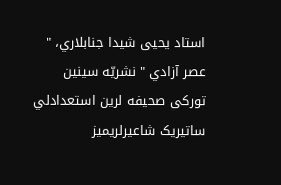استاد يحیی شيدا جنابلاري، " عصر آزادي " نشريّه سینین تورکی صحيفه لرين استعدادلي ساتيريک شاعيرلريميز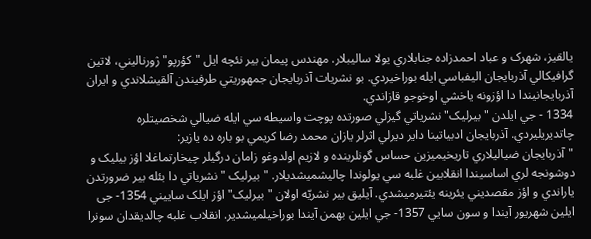يالقيز، شهرک و عباد احمدزاده جنابلاري يولا ساليبلار. مهندس پيمان بير نئچه ايل "کؤرپو" ژورناليني، لاتين گرافيکالي آذربايجان اليفباسي ايله بوراخيردي. بو نشريات آذربايجان جمهوريتي طرفيندن آلقيشلاندي و ايران آذربايجانيندا دا اؤزونه ياخشي اوخوجو قازاندي.
1334 - جي ايلدن "بيرليک" نشرياتي گيزلي صورتده پوچت واسيطه سي ايله ضيالي شخصيتلره چاتديريليردي. آذربايجان ادبياتينا داير ديرلي اثرلر يازان محمد رضا کريمي بو باره ده يازير:
"آذربايجان ضياليلاري تاريخيميزين حساس گونلرينده و لازيم اولدوغو زامان درگيلر چيخارتماغلا اؤز بيليک و دوشونجه لري اساسيندا انقلابين غلبه سي يولوندا چاليشميشديلار. " بيرليک " نشرياتي دا بئله بير ضرورتدن ياراندي و اؤز مقصديني يئرينه يئتيرميشدي. آيليق بير نشريّه اولان "بيرليک" اؤز ايلک ساييني 1354- جی ايلين شهريور آيندا و سون سايي 1357- جي ايلين بهمن آيندا بوراخيلميشدير. انقلاب غلبه چالدیقدان سونرا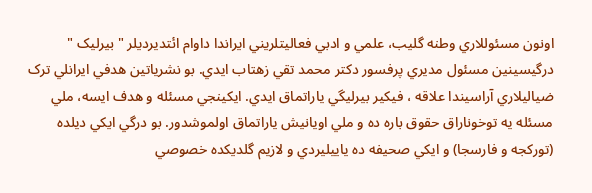اونون مسئوللاري وطنه گليب، علمي و ادبي فعاليتلريني ايراندا داوام ائتديرديلر " بيرليک " درگيسينين مسئول مديري پرفسور دکتر محمد تقي زهتاب ايدي. بو نشرياتين هدفي ايرانلي ترک ضياليلاري آراسيندا علاقه ، فيکير بيرليگي ياراتماق ايدي. ايکينجي مسئله و هدف ايسه، ملي مسئله يه توخوناراق حقوق باره ده و ملي اويانيش ياراتماق اولموشدور. بو درگي ايکي ديلده (تورکجه و فارسجا) و ايکي صحيفه ده ياييليردي و لازيم گلديکده خصوصي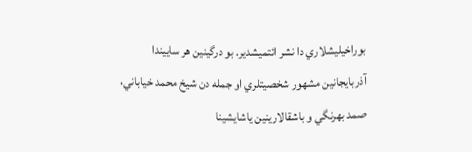بوراخيليشلاري دا نشر ائتميشدير. بو درگينين هر ساييندا آذربايجانين مشهور شخصيتلري او جمله دن شيخ محمد خياباني، صمد بهرنگي و باشقالارينين ياشايشينا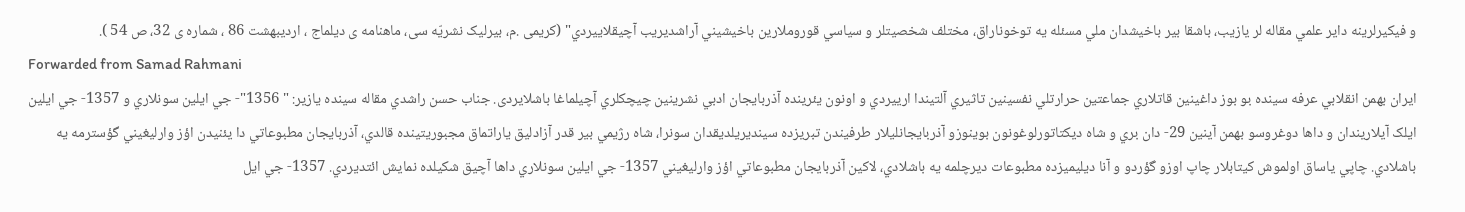و فيکيرلرينه داير علمي مقاله لر يازيب، باشقا بير باخیشدان ملي مسئله يه توخوناراق، مختلف شخصيتلر و سياسي قوروملارين باخيشيني آراشديريب آچيقلاييردي" (کریمی .م، بیرلیک نشریّه سی، ماهنامه ی دیلماج ، اردیبهشت 86 ، شماره ی 32، ص 54 ).
Forwarded from Samad Rahmani
ايران بهمن انقلابي عرفه سينده بو بوز داغينين قاتلاري جماعتین حرارتلي نفسينين تاثيري آلتيندا اریيردي و اونون يئرينده آذربايجان ادبي نشرينين چيچکلري آچيلماغا باشلایردی. جناب حسن راشدي مقاله سينده يازير: " 1356"- جي ايلين سونلاري و 1357- جي ايلين ايلک آيلاريندان و داها دوغروسو بهمن آينين 29- دان بري و شاه ديکتاتورلوغونون بوينوزو آذربايجانليلار طرفيندن تبريزده سينديريلديقدان سونرا، شاه رژيمي بير قدر آزادليق ياراتماق مجبوريتينده قالدي، آذربايجان مطبوعاتي دا يئنيدن اؤز وارليغيني گؤسترمه يه باشلادي. چاپي ياساق اولموش کيتابلار چاپ اوزو گؤردو و آنا ديليميزده مطبوعات ديرچلمه يه باشلادي، لاکين آذربايجان مطبوعاتي اؤز وارليغيني 1357- جي ايلين سونلاري داها آچيق شکيلده نمايش ائتديردي. 1357- جي ايل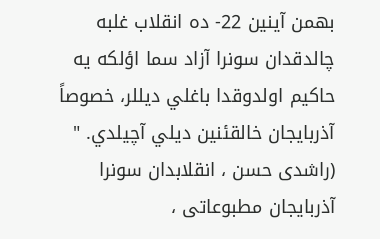بهمن آينين 22- ده انقلاب غلبه چالدقدان سونرا آزاد سما اؤلکه يه حاکيم اولدوقدا باغلي ديللر، خصوصاً آذربايجان خالقئنین ديلي آچيلدي. " (راشدی حسن ، انقلابدان سونرا آذربایجان مطبوعاتی ،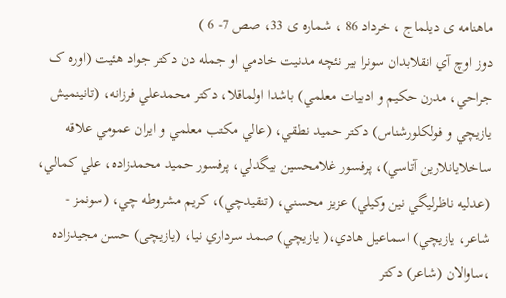ماهنامه ی دیلماج ، خرداد 86 ، شماره ی 33، صص 7- 6 )
دوز اوچ آي انقلابدان سونرا بير نئچه مدنيت خادمي او جمله دن دکتر جواد هئيت (اوره ک جراحي، مدرن حکيم و ادبيات معلمي) باشدا اولماقلا، دکتر محمدعلي فرزانه، (تانينميش يازيچي و فولکلورشناس) دکتر حميد نطقي، (عالي مکتب معلمي و ايران عمومي علاقه ساخلايانلارين آتاسي)، پرفسور غلامحسين بيگدلي، پرفسور حميد محمدزاده، علي کمالي، (عدليه ناظرليگي نين وکيلي) عزيز محسني، (تنقيدچي)، کريم مشروطه چي، (سونمز - شاعر، يازيچي) اسماعيل هادي،( يازيچي) صمد سرداري نيا، (یازیچی) حسن مجيدزاده ،ساوالان (شاعر) دکتر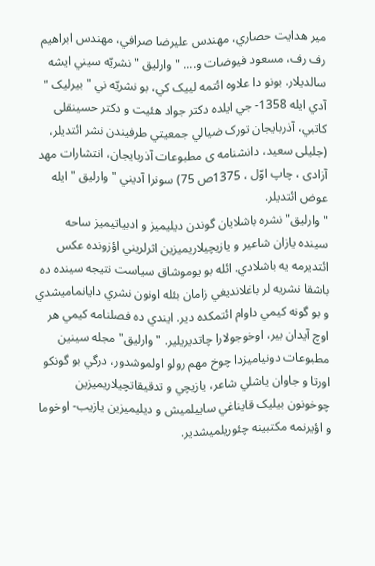مير هدايت حصاري، مهندس علیرضا صرافي، مهندس ابراهيم رف رف، مسعود فيوضات و.... " وارليق " نشريّه سيني ايشه سالديلار. بونو دا علاوه ائتمه لييک کي، بو نشريّه ني " بيرليک " آدي ايله 1358- جي ايلده دکتر جواد هئيت و دکتر حسينقلی کاتبي، آذربايجان تورک ضيالي جمعيتي طرفيندن نشر ائتديلر، (جلیلی سعید، دانشنامه ی مطبوعات آذربایجان، انتشارات مهد آزادی ، چاپ اوّل ، 1375ص 75) سونرا آديني "وارليق " ايله عوض ائتديلر.
"وارليق" نشره باشلايان گوندن ديليميز و ادبياتيميز ساحه سينده يازان شاعير و يازيچيلاريميزين اثرلريني اؤزونده عکس ائتديرمه يه باشلادي. ائله بو يوموشاق سياست نتيجه سينده ده باشقا نشريه لر باغلانديغي زامان بئله اونون نشري دايانماميشدي و بو گونه کيمي داوام ائتمکده دير. ايندي ده فصلنامه کيمي هر اوچ آيدان بير، اوخوجولارا چاتديريلير. "وارليق" مجله سينين مطبوعات دونياميزدا چوخ مهم رولو اولموشدور، درگي بو گونکو اورتا و جاوان ياشلي شاعر، يازيچي و تدقيقاتچيلاريميزين چوخونون بيليک قايناغي ساييلميش و ديليميزين يازيب- اوخوما و اؤيرنمه مکتبينه چئوريلميشدير.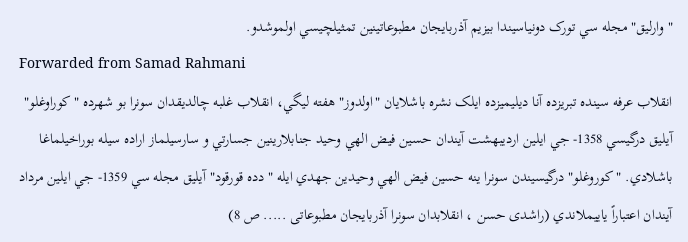"وارليق" مجله سي تورک دونياسيندا بيزيم آذربايجان مطبوعاتينين تمثيلچيسي اولموشدو.
Forwarded from Samad Rahmani
انقلاب عرفه سينده تبريزده آنا ديليميزده ايلک نشره باشلايان "اولدوز" هفته ليگي، انقلاب غلبه چالدیقدان سونرا بو شهرده "کوراوغلو" آيليق درگيسي 1358- جي ايلين ارديبهشت آيندان حسين فيض الهي وحيد جنابلارينين جسارتي و سارسيلماز اراده سيله بوراخيلماغا باشلادي. "کوروغلو" درگيسيندن سونرا ينه حسين فيض الهي وحيدين جهدي ايله "دده قورقود" آيليق مجله سي 1359- جي ايلين مرداد آيندان اعتباراً ياييملاندي (راشدی حسن ، انقلابدان سونرا آذربایجان مطبوعاتی ..... ص 8)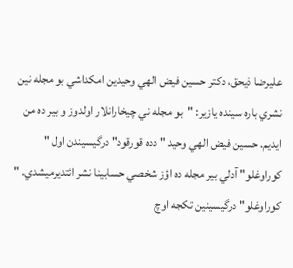عليرضا ذيحق، دکتر حسين فيض الهي وحيدين امکداشي بو مجله نين نشري باره سينده يازير: "بو مجله ني چيخارانلار اولدوز و بير ده من ايديم. حسين فيض الهي وحيد " دده قورقود" درگيسيندن اول " کوراوغلو" آدلي بير مجله ده اؤز شخصي حسابينا نشر ائتديرميشدي. " کوراوغلو" درگيسينين تکجه اوچ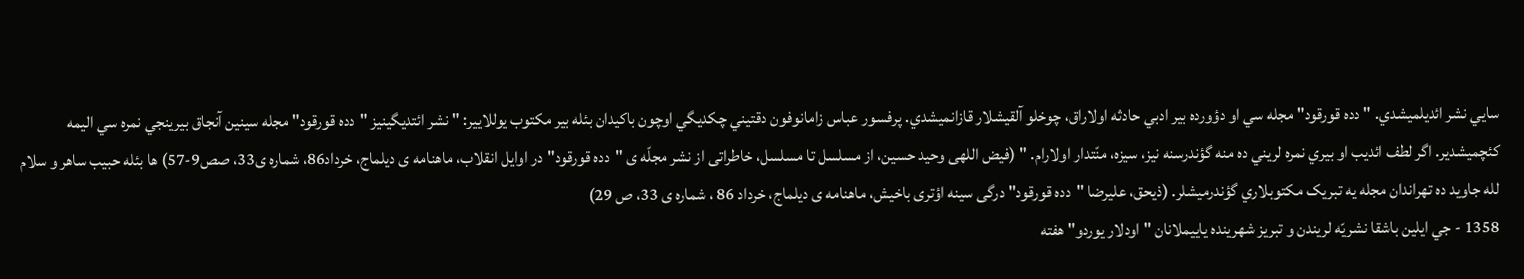سايي نشر ائديلميشدي. " دده قورقود" مجله سي او دؤورده بير ادبي حادثه اولاراق، چوخلو آلقيشلار قازانميشدي. پرفسور عباس زامانوفون دقتيني چکديگي اوچون باکيدان بئله بير مکتوب يوللايير: " نشر ائتديگينيز "دده قورقود" مجله سينين آنجاق بيرينجي نمره سي اليمه کئچميشدير. اگر لطف ائديب او بيري نمره لريني ده منه گؤندرسنه نيز، سيزه، منّتدار اولارام. " (فیض اللهی وحید حسین، از مسلسل تا مسلسل، خاطراتی از نشر مجلّه ی "دده قورقود"در اوایل انقلاب، ماهنامه ی دیلماج، خرداد86، شماره ی33، صص9-57) ها بئله حبيب ساهر و سلام لله جاويد ده تهراندان مجله يه تبريک مکتوبلاري گؤندرميشلر. (ذیحق، علیرضا "دده قورقود" درگی سینه اؤتری باخیش، ماهنامه ی دیلماج، خرداد 86 ، شماره ی 33، ص 29)
1358 - جي ايلين باشقا نشريّه لریندن و تبريز شهرينده ياييملانان "اودلار يوردو" هفته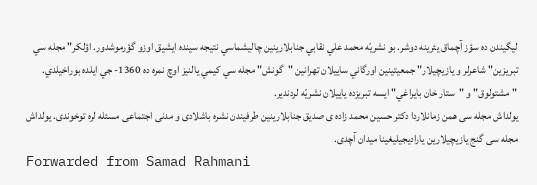ليگيندن ده سؤز آچماق يئرينه دوشر. بو نشريّه محمد علي نقابي جنابلارينين چاليشماسي نتيجه سينده ايشيق اوزو گؤرموشدور. اؤلکر" مجله سي تبريزين" شاعرلر و يازيچيلار" جمعيتينين اورگاني ساييلان تهرانين "گونش" مجله سي کيمي يالنيز اوچ نمره ده 1360- جي ايلده بوراخيلدي. "مشتولوق" و "ستار خان بايراغي" ايسه تبريزده ياييلان نشريّه لردندير.
یولداش مجله سی همن زمانلاردا دکتر حسین محمد زاده ی صدیق جنابلارینین طرفیندن نشره باشلادی و مدنی اجتماعی مسئله لره توخوندی. یولداش مجله سی گنج یازیچیلارین یارادیجیلیغینا میدان آچدی.
Forwarded from Samad Rahmani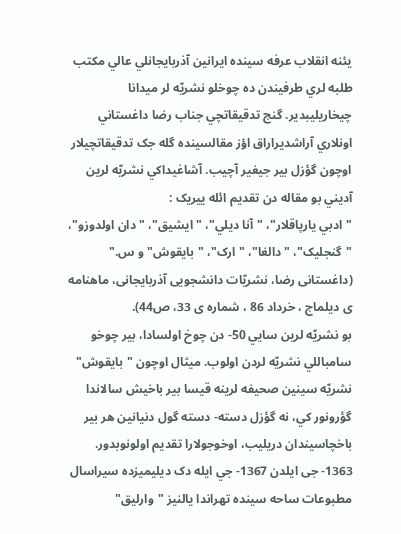یئنه انقلاب عرفه سينده ايرانين آذربايجانلي عالي مکتب طلبه لري طرفيندن ده چوخلو نشريّه لر ميدانا چيخاريليبدير. گنج تدقيقاتچي جناب رضا داغستاني اونلاري آراشديراراق اؤز مقالسينده گله جک تدقيقاتچيلار اوچون گؤزل بير جيغير آچيب. آشاغيداکي نشريّه لرين آديني بو مقاله دن تقديم ائله ييريک :
"ادبي يارپاقلار"، "آنا ديلي"، "ايشيق"، "دان اولدوزو"، "گنجليک"، "دالغا"، "ارک"، "بايقوش" و س." (داغستانی رضا، نشریّات دانشجویی آذربایجانی، ماهنامه ی دیلماج ، خرداد 86 ، شماره ی 33، ص44).
بو نشريّه لرين سايي 50- دن چوخ اولسادا، بير چوخو سامباللي نشريّه لردن اولوب. ميثال اوچون "بايقوش" نشريّه سينين صحيفه لرينه قيسا بير باخيش سالاندا گؤرونور کي، نه گؤزل دسته- دسته گول دنيانين هر بير باخچاسيندان دريليب، اوخوجولارا تقديم اولونوبدور.
1363- جی ايلدن 1367- جي ايله دک ديليميزده سيراسال مطبوعات ساحه سينده تهراندا يالنيز "وارليق"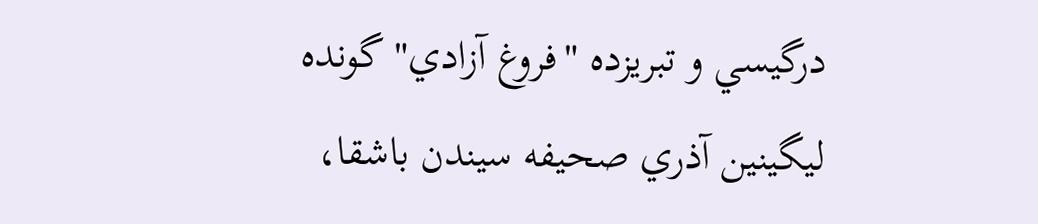درگيسي و تبريزده "فروغ آزادي" گونده ليگينين آذري صحيفه سيندن باشقا،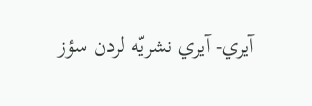آيري- آيري نشريّه لردن سؤز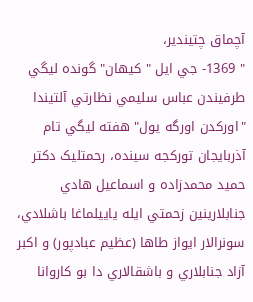آچماق چتيندير،
" 1369- جي ايل " کیهان" گونده ليگي طرفيندن عباس سليمي نظارتي آلتيندا "اورکدن اورگه يول" هفته ليگي تام آذربايجان تورکجه سينده، رحمتليک دکتر حميد محمدزاده و اسماعيل هادي جنابلارينين زحمتي ايله ياييلماغا باشلادي، سونرالار ايواز طاها (عظيم عبادپور) و اکبر آزاد جنابلاري و باشقالاري دا بو کاروانا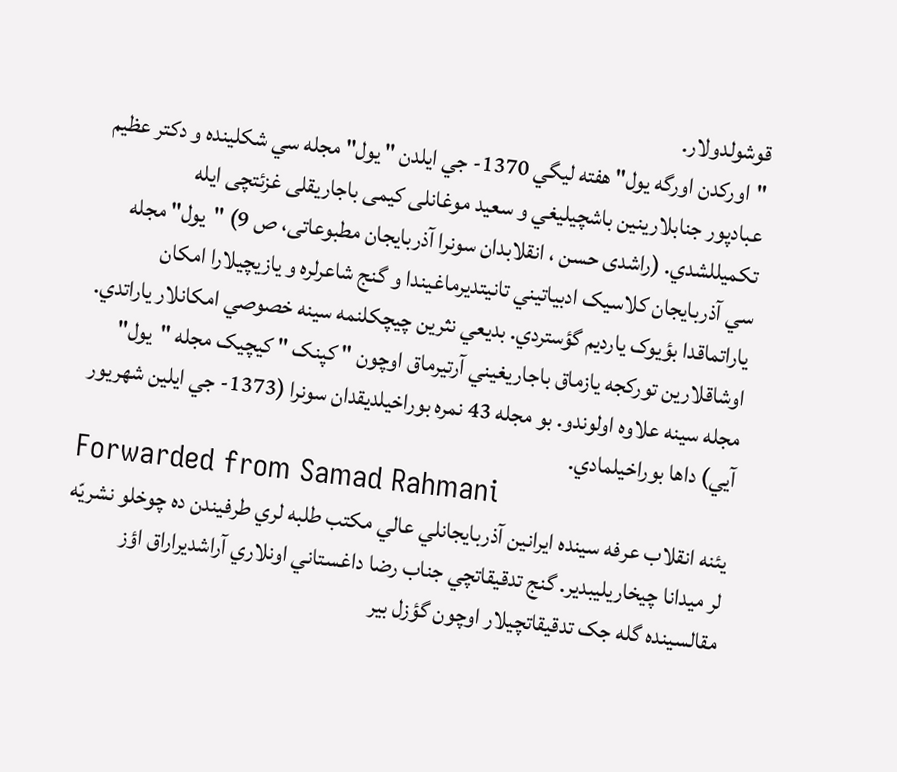قوشولدولار.
"اورکدن اورگه يول" هفته ليگي 1370- جي ايلدن " يول" مجله سي شکلينده و دکتر عظيم عبادپور جنابلارينين باشچيليغي و سعید موغانلی کیمی باجاریقلی غزئتچی ايله تکميللشدي. (راشدی حسن ، انقلابدان سونرا آذربایجان مطبوعاتی، ص 9) "يول" مجله سي آذربايجان کلاسيک ادبياتيني تانيتديرماغيندا و گنج شاعرلره و يازيچيلارا امکان ياراتماقدا بؤيوک يارديم گؤستردي. بديعي نثرين چيچکلنمه سينه خصوصي امکانلار ياراتدي. اوشاقلارين تورکجه يازماق باجاريغيني آرتيرماق اوچون " کپنک " کيچيک مجله "يول" مجله سینه علاوه اولوندو. بو مجله 43 نمره بوراخيلديقدان سونرا (1373- جي ايلين شهريور آيي) داها بوراخيلمادي.
Forwarded from Samad Rahmani
یئنه انقلاب عرفه سينده ايرانين آذربايجانلي عالي مکتب طلبه لري طرفيندن ده چوخلو نشريّه لر ميدانا چيخاريليبدير. گنج تدقيقاتچي جناب رضا داغستاني اونلاري آراشديراراق اؤز مقالسينده گله جک تدقيقاتچيلار اوچون گؤزل بير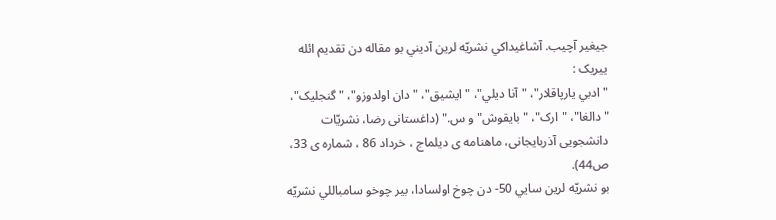جيغير آچيب. آشاغيداکي نشريّه لرين آديني بو مقاله دن تقديم ائله ييريک :
"ادبي يارپاقلار"، "آنا ديلي"، "ايشيق"، "دان اولدوزو"، "گنجليک"، "دالغا"، "ارک"، "بايقوش" و س." (داغستانی رضا، نشریّات دانشجویی آذربایجانی، ماهنامه ی دیلماج ، خرداد 86 ، شماره ی 33، ص44).
بو نشريّه لرين سايي 50- دن چوخ اولسادا، بير چوخو سامباللي نشريّه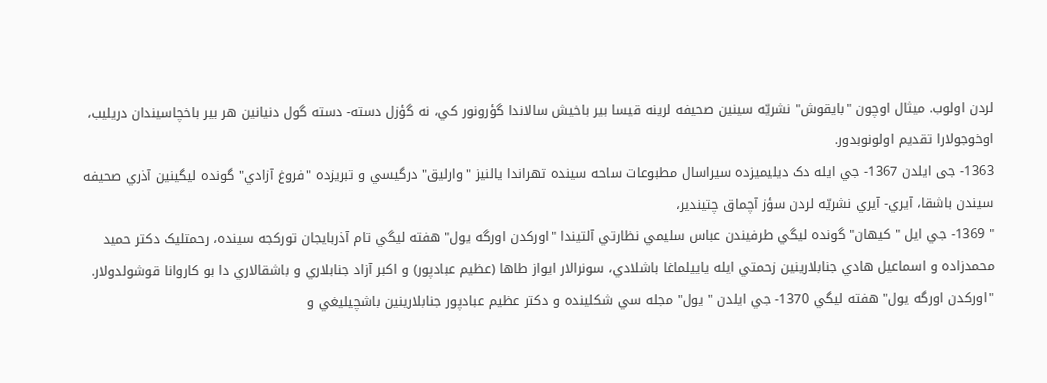لردن اولوب. ميثال اوچون "بايقوش" نشريّه سينين صحيفه لرينه قيسا بير باخيش سالاندا گؤرونور کي، نه گؤزل دسته- دسته گول دنيانين هر بير باخچاسيندان دريليب، اوخوجولارا تقديم اولونوبدور.
1363- جی ايلدن 1367- جي ايله دک ديليميزده سيراسال مطبوعات ساحه سينده تهراندا يالنيز "وارليق" درگيسي و تبريزده "فروغ آزادي" گونده ليگينين آذري صحيفه سيندن باشقا، آيري- آيري نشريّه لردن سؤز آچماق چتيندير،
" 1369- جي ايل " کیهان" گونده ليگي طرفيندن عباس سليمي نظارتي آلتيندا "اورکدن اورگه يول" هفته ليگي تام آذربايجان تورکجه سينده، رحمتليک دکتر حميد محمدزاده و اسماعيل هادي جنابلارينين زحمتي ايله ياييلماغا باشلادي، سونرالار ايواز طاها (عظيم عبادپور) و اکبر آزاد جنابلاري و باشقالاري دا بو کاروانا قوشولدولار.
"اورکدن اورگه يول" هفته ليگي 1370- جي ايلدن " يول" مجله سي شکلينده و دکتر عظيم عبادپور جنابلارينين باشچيليغي و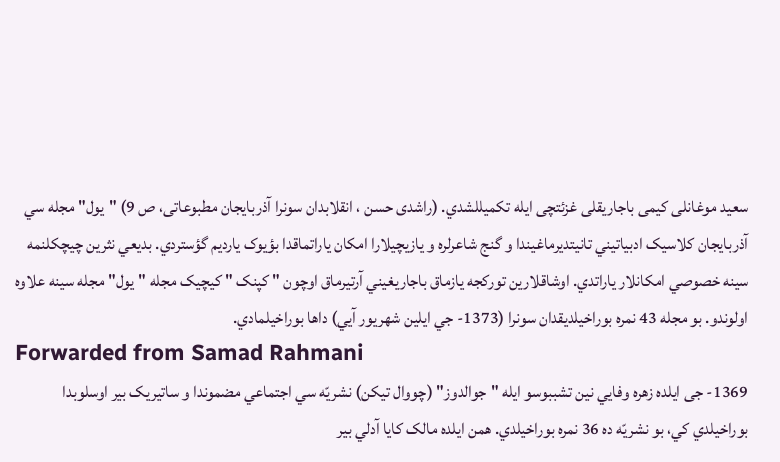سعید موغانلی کیمی باجاریقلی غزئتچی ايله تکميللشدي. (راشدی حسن ، انقلابدان سونرا آذربایجان مطبوعاتی، ص 9) "يول" مجله سي آذربايجان کلاسيک ادبياتيني تانيتديرماغيندا و گنج شاعرلره و يازيچيلارا امکان ياراتماقدا بؤيوک يارديم گؤستردي. بديعي نثرين چيچکلنمه سينه خصوصي امکانلار ياراتدي. اوشاقلارين تورکجه يازماق باجاريغيني آرتيرماق اوچون " کپنک " کيچيک مجله "يول" مجله سینه علاوه اولوندو. بو مجله 43 نمره بوراخيلديقدان سونرا (1373- جي ايلين شهريور آيي) داها بوراخيلمادي.
Forwarded from Samad Rahmani
1369- جی ايلده زهره وفايي نين تشببوسو ايله "جوالدوز" (چووال تيکن) نشريّه سي اجتماعي مضموندا و ساتيريک بير اوسلوبدا بوراخيلدي کي، بو نشريّه ده 36 نمره بوراخيلدي. همن ايلده مالک کايا آدلي بير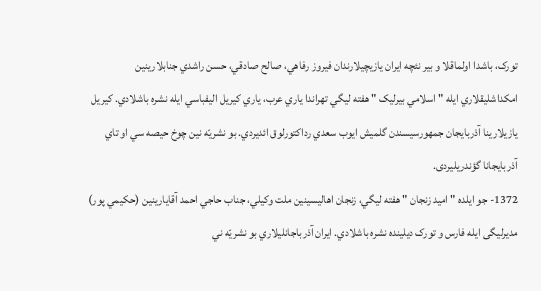تورک، باشدا اولماقلا و بير نئچه ايران يازيچيلارندان فيروز رفاهي، صالح صادقي، حسن راشدي جنابلارينين امکداشليقلاري ايله " اسلامي بيرليک " هفته ليگي تهراندا ياري عرب، ياري کيريل اليفباسي ايله نشره باشلادي. کيريل يازيلارينا آذربايجان جمهورسیسندن گلميش ايوب سعدي رداکتورلوق ائديردي. بو نشريّه نين چوخ حيصه سي او تاي آذربايجانا گؤندريليردی.
1372- جو ايلده " اميد زنجان " هفته ليگي، زنجان اهاليسينين ملت وکيلي، جناب حاجي احمد آقايارينين (حکيمي پور) مدیرلیگی ايله فارس و تورک ديلينده نشره باشلادي. ايران آذرباجانليلاري بو نشريّه ني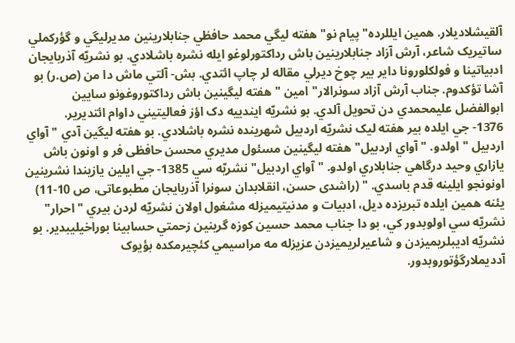آلقيشلاديلار. همین ايللرده"پيام نو" هفته ليگي محمد حافظي جنابلارينين مديرليگي و گؤرکملي ساتيريک شاعر، آرش آزاد جنابلارينين باش رداکتورلوغو ايله نشره باشلادي. بو نشريّه آذربايجان ادبياتينا و فولکلورونا داير بير چوخ ديرلي مقاله لر چاپ ائتدي. بش- آلتي ماش دا من (ص.ر) بو آشا تؤکدوم. جناب آرش آزاد سونرالار" امين " هفته ليگينين باش رداکتوروغونو سايين ابوالفضل عليمحمدي دن تحويل آلدي. بو نشريّه ايندييه دک اؤز فعاليتيني داوام ائتديرير.
1376- جي ايلده بير هفته ليک نشريّه اردبيل شهرينده نشره باشلادي. بو هفته ليگين آدي " آواي اردبيل " اولدو. " آواي اردبيل" هفته ليگينين مسئول مديري محسن حافظی فر و اونون باش يازاري وحيد درگاهي جنابلاري اولدو. " آواي اردبيل" نشريّه سي 1385- جي ايلين يازیندا نشرينين اونونجو ايلينه قدم باسدي. " (راشدی حسن، انقلابدان سونرا آذربایجان مطبوعاتی، ص 10-11) يئنه همين ايلده تبريزده ديل، ادبيات و مدنيتيميزله مشغول اولان نشريّه لردن بيري "احرار" نشريّه سي اولوبدور کي، بو دا جناب محمد حسين کوزه گرينين زحمتي حسابينا بوراخيليبدير. بو نشريّه اديبلريميزدن و شاعيرلريميزدن عزيزله مه مراسيمي کئچيرمکده بؤيوک آدديملارگؤتوروبدور.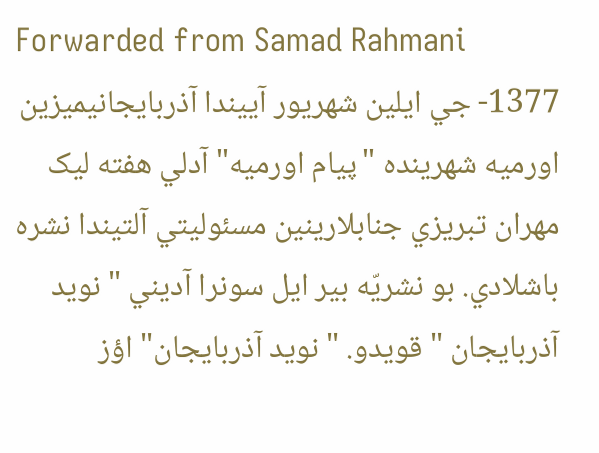Forwarded from Samad Rahmani
1377- جي ايلين شهريور آييندا آذربايجانيميزين اورميه شهرينده "پيام اورميه" آدلي هفته ليک مهران تبريزي جنابلارينين مسئوليتي آلتيندا نشره باشلادي. بو نشريّه بير ايل سونرا آديني " نويد آذربايجان " قويدو. " نويد آذربايجان" اؤز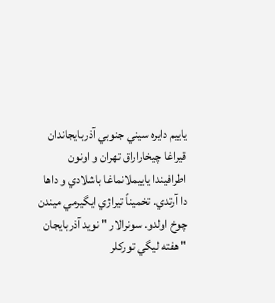ياييم دايره سيني جنوبي آذربايجاندان قيراغا چيخاراراق تهران و اونون اطرافيندا ياييملانماغا باشلادي و داها دا آرتدي. تخميناً تيراژي ايگيرمي ميندن چوخ اولدو. سونرالار " نويد آذربايجان " هفته ليگي تورکلر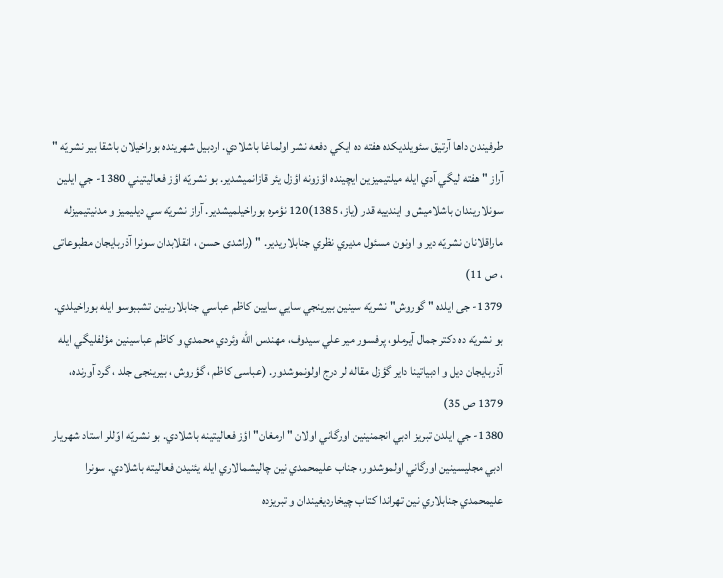طرفيندن داها آرتيق سئويلديکده هفته ده ايکي دفعه نشر اولماغا باشلادي. اردبيل شهرينده بوراخيلان باشقا بير نشريّه " آراز " هفته ليگي آدي ايله ميلتيميزين ايچينده اؤزونه اؤزل يئر قازانميشدير. بو نشريّه اؤز فعاليتيني 1380- جي ايلين سونلاريندان باشلاميش و اينديیه قدر (ياز، 1385)120 نؤمره بوراخيلميشدير. آراز نشريّه سي ديليميز و مدنيتيميزله ماراقلانان نشريّه دير و اونون مسئول مديري نظري جنابلاريدير. " (راشدی حسن ، انقلابدان سونرا آذربایجان مطبوعاتی ، ص 11)
1379- جی ايلده " گوروش" نشريّه سينين بيرينجي سايي سايين کاظم عباسي جنابلارينين تشببوسو ايله بوراخيلدي. بو نشريّه ده دکتر جمال آيرملو، پرفسور مير علي سيدوف، مهندس الله وئردي محمدي و کاظم عباسينين مؤلفليگي ايله آذربايجان ديل و ادبياتينا داير گؤزل مقاله لر درج اولونموشدور. (عباسی کاظم ، گؤروش ، بیرینجی جلد ، گرد آورنده، 1379 ص 35)
1380- جي ايلدن تبريز ادبي انجمنینین اورگاني اولان " ارمغان" اؤز فعاليتينه باشلادي. بو نشريّه اوّللر استاد شهريار ادبي مجليسينين اورگاني اولموشدور، جناب عليمحمدي نين چاليشمالاري ايله يئنيدن فعاليته باشلادي. سونرا عليمحمدي جنابلاري نين تهراندا کتاب چيخارديغيندان و تبريزده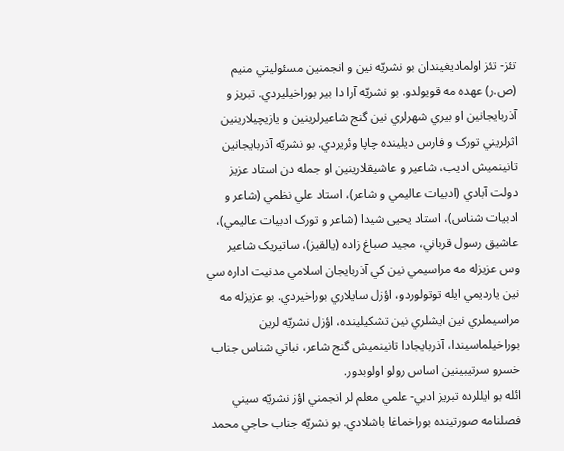تئز- تئز اولماديغيندان بو نشريّه نين و انجمنين مسئوليتي منيم (ص.ر) عهده مه قویولدو. بو نشريّه آرا دا بير بوراخيليردي. تبريز و آذربايجانين او بيري شهرلري نين گنج شاعيرلرينين و يازيچيلارينين اثرلريني تورک و فارس ديلينده چاپا وئريردي. بو نشريّه آذربايجانين تانينميش اديب، شاعير و عاشيقلارينين او جمله دن استاد عزيز دولت آبادي (ادبيات عاليمي و شاعر)، استاد علي نظمي (شاعر و ادبيات شناس)، استاد يحيی شيدا (شاعر و تورک ادبيات عاليمي)، عاشيق رسول قرباني، مجيد صباغ زاده (يالقيز)، ساتيريک شاعير وس عزيزله مه مراسيمي نين کي آذربايجان اسلامي مدنيت اداره سي نين يارديمي ايله توتولوردو، اؤزل سايلاري بوراخيردي. بو عزيزله مه مراسيملري نين ايشلري نين تشکيلينده، اؤزل نشريّه لرين بوراخيلماسيندا، آذربايجادا تانينميش گنج شاعر، نباتي شناس جناب خسرو سرتيبينين اساس رولو اولوبدور.
ائله بو ايللرده تبريز ادبي- علمي معلم لر انجمني اؤز نشريّه سيني فصلنامه صورتينده بوراخماغا باشلادي. بو نشريّه جناب حاجي محمد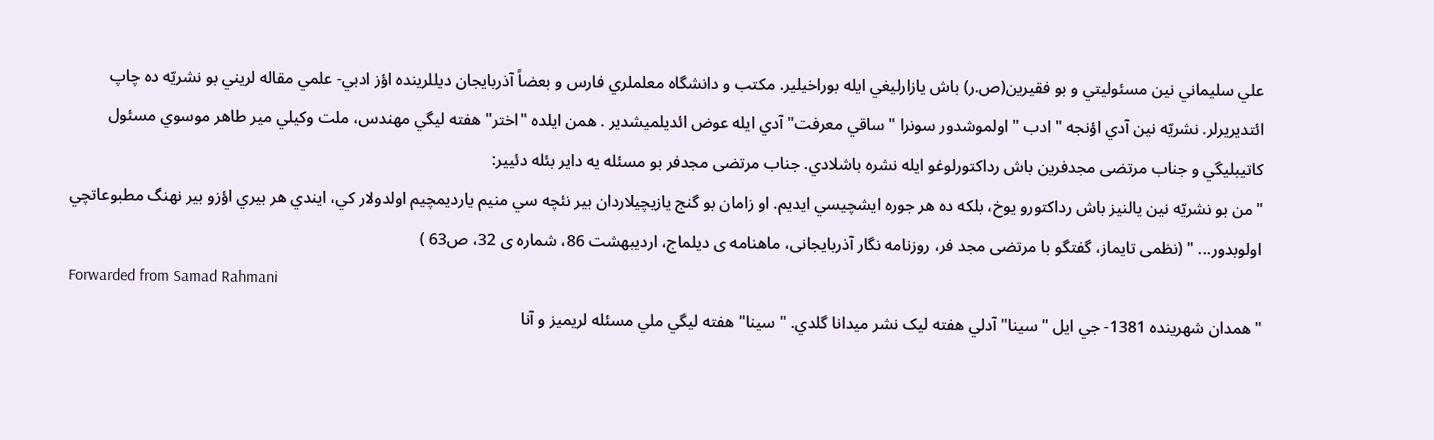علي سليماني نين مسئوليتي و بو فقيرين(ص.ر) باش يازارليغي ايله بوراخيلير. مکتب و دانشگاه معلملري فارس و بعضاً آذربايجان ديللرينده اؤز ادبي- علمي مقاله لريني بو نشريّه ده چاپ ائتديريرلر. نشريّه نين آدي اؤنجه " ادب " اولموشدور سونرا " ساقي معرفت" آدي ايله عوض ائديلميشدير . همن ايلده "اختر" هفته ليگي مهندس، ملت وکيلي مير طاهر موسوي مسئول کاتيبليگي و جناب مرتضی مجدفرين باش رداکتورلوغو ايله نشره باشلادي. جناب مرتضی مجدفر بو مسئله يه داير بئله دئيير:
"من بو نشريّه نين يالنيز باش رداکتورو يوخ، بلکه ده هر جوره ايشچيسي ايديم. او زامان بو گنج يازيچيلاردان بير نئچه سي منيم يارديمچيم اولدولار کي، ايندي هر بيري اؤزو بير نهنگ مطبوعاتچي اولوبدور... " (نظمی تایماز، گفتگو با مرتضی مجد فر، روزنامه نگار آذربایجانی، ماهنامه ی دیلماج، اردیبهشت 86، شماره ی 32، ص63 )
Forwarded from Samad Rahmani
"همدان شهرينده 1381- جي ايل "سينا" آدلي هفته ليک نشر ميدانا گلدي. "سينا" هفته ليگي ملي مسئله لريميز و آنا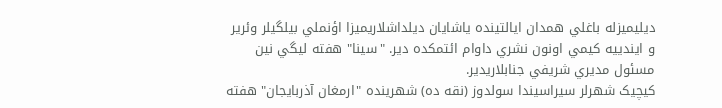ديليميزله باغلي همدان ايالتينده ياشايان ديلداشلاريميزا اؤنملي بيلگيلر وئرير و ايندييه کيمي اونون نشري داوام ائتمکده دير. "سينا" هفته ليگي نين مسئول مديري شریفي جنابلاريدير.
کيچيک شهرلر سيراسيندا سولدوز (نقه ده) شهرينده "ارمغان آذربايجان" هفته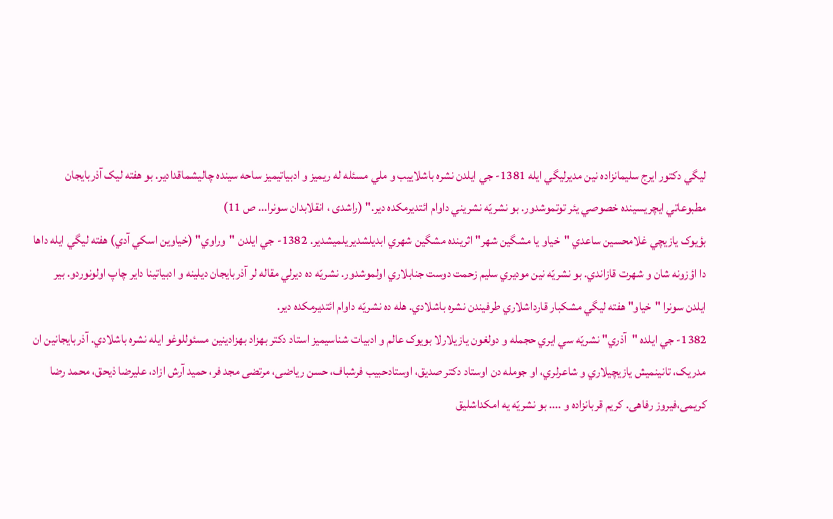ليگي دکتور ايرج سليمانزاده نين مديرليگي ايله 1381- جي ايلدن نشره باشلاييب و ملي مسئله له ریميز و ادبياتيميز ساحه سينده چاليشماقدادير. بو هفته ليک آذربايجان مطبوعاتي ايچريسينده خصوصي يئر توتموشدور. بو نشريّه نشريني داوام ائتديرمکده دير." (راشدی ، انقلابدان سونرا... ص 11)
بؤيوک يازيچي غلامحسين ساعدي "خياو یا مشگین شهر" اثرينده مشگين شهري ابديلشديريلميشدير. 1382- جي ايلدن "وراوي" (خياوين اسکي آدي) هفته ليگي ايله داها دا اؤزونه شان و شهرت قازاندي. بو نشريّه نين موديري سليم زحمت دوست جنابلاري اولموشدور. نشريّه ده ديرلي مقاله لر آذربايجان ديلينه و ادبياتينا داير چاپ اولونوردو. بير ايلدن سونرا "خياو" هفته ليگي مشکبار قارداشلاري طرفيندن نشره باشلادي. هله ده نشريّه داوام ائتديرمکده دير.
1382- جي ايلده "آذري" نشريّه سي ايري حجمله و دولغون يازيلارلا بويوک عالم و ادبيات شناسيميز استاد دکتر بهزاد بهزادینين مسئوللوغو ايله نشره باشلادي. آذربايجانين ان مدريک، تانينميش يازيچيلاري و شاعرلري، او جومله دن اوستاد دکتر صدیق، اوستادحبیب فرشباف، حسن ریاضی، مرتضی مجد فر، حمید آرش ازاد، علیرضا ذیحق، محمد رضا کریمی،فیروز رفاهی. کریم قربانزاده و .... بو نشريّه يه امکداشليق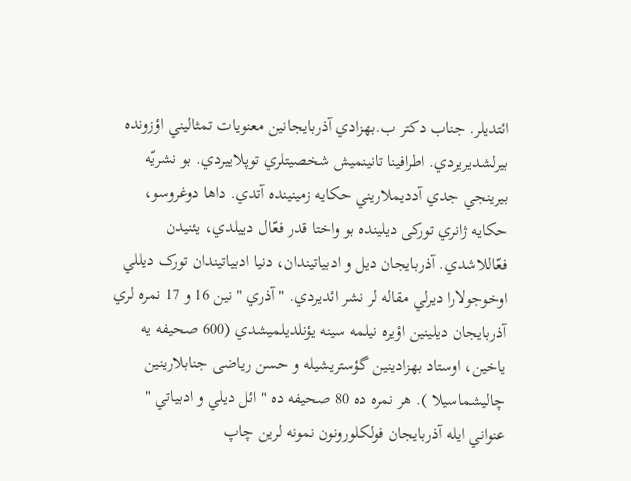ائتديلر. جناب دکتر ب.بهزادي آذربايجانين معنويات تمثاليني اؤزونده بيرلشديريردي. اطرافينا تانينميش شخصيتلري توپلاييردي. بو نشريّه بيرينجي جدي آدديملاريني حکايه زمينينده آتدي. داها دوغروسو، حکايه ژانري تورکی دیلینده بو واختا قدر فعّال دييلدي، يئنيدن فعّاللاشدي. آذربايجان ديل و ادبياتيندان، دنيا ادبياتيندان تورک ديللي اوخوجولارا ديرلي مقاله لر نشر ائديردي. " آذري " نين 16 و 17 نمره لري آذربايجان ديلينين اؤيره نيلمه سينه يؤنلديلميشدي (600 صحيفه يه ياخين، اوستاد بهزادینین گؤستریشیله و حسن ریاضی جنابلارینین چالیشماسیلا ). هر نمره ده 80 صحيفه ده " ائل ديلي و ادبياتي " عنواني ايله آذربايجان فولکلورونون نمونه لرين چاپ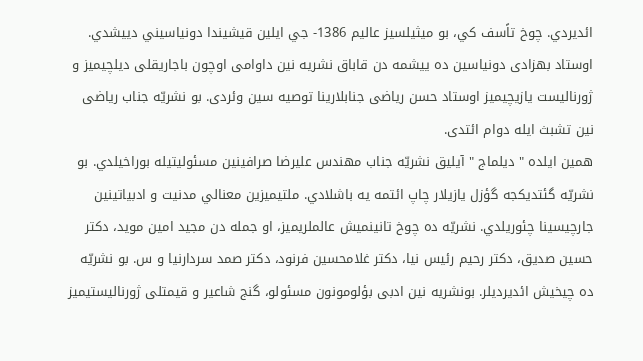ائديردي. چوخ تاًسف کي، بو ميثيلسيز عاليم 1386- جي ايلين قيشيندا دونياسيني دييشدي. اوستاد بهزادی دونیاسین ده ییشمه دن قاباق نشریه نین داوامی اوچون باجاریقلی دیلچیمیز و ژورنالیست یازیچیمیز اوستاد حسن ریاضی جنابلارینا توصیه سین وئردی. بو نشریّه جناب ریاضی نین تشبث ایله دوام ائتدی.
همين ايلده " ديلماج " آيليق نشريّه جناب مهندس عليرضا صرافينين مسئوليتيله بوراخيلدي. بو نشريّه گئتديکجه گؤزل يازيلار چاپ ائتمه يه باشلادي. ملتيميزين معنالي مدنيت و ادبياتينين جارچيسينا چئوريلدي. نشريّه ده چوخ تانينميش عالملريميز، او جمله دن مجيد امين مويد، دکتر حسين صديق، دکتر رحيم رئيس نيا، دکتر غلامحسين فرنود، دکتر صمد سردارنيا و س. بو نشريّه ده چيخيش ائديرديلر. بونشریه نین ادبی بؤلومونون مسئولو، گنج شاعیر و قیمتلی ژورنالیستیمیز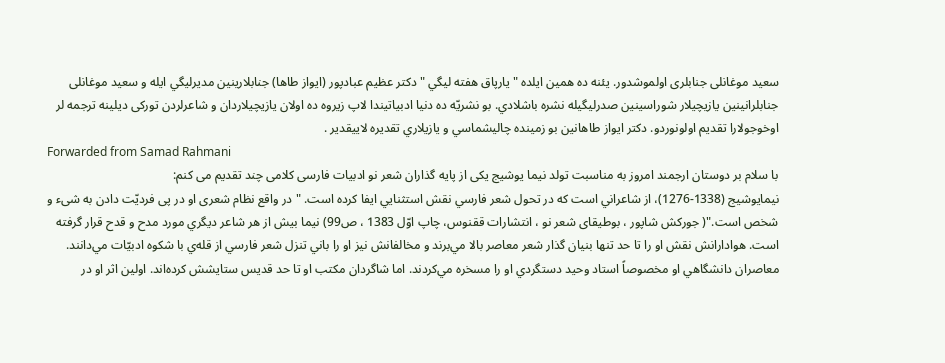سعید موغانلی جنابلری اولموشدور. يئنه ده همين ايلده " يارپاق هفته ليگي " دکتر عظيم عبادپور (ايواز طاها) جنابلارينين مديرليگي ايله و سعید موغانلی جنابلرانینین یازیچیلار شوراسینین صدرلیگیله نشره باشلادي. بو نشريّه ده دنيا ادبياتيندا لاپ زيروه ده اولان يازيچيلاردان و شاعرلردن تورکی ديلينه ترجمه لر اوخوجولارا تقديم اولونوردو. دکتر ایواز طاهانين بو زمينده چاليشماسي و يازيلاري تقديره لاييقدير .
Forwarded from Samad Rahmani
با سلام بر دوستان ارجمند امروز به مناسبت تولد نیما یوشیج یکی از پایه گذاران شعر نو ادبیات فارسی کلامی چند تقدیم می کنم:
نيمايوشيج (1338-1276)، از شاعراني است كه در تحول شعر فارسي نقش استثنايي ايفا كرده است. "در واقع نظام شعری او در پی فردیّت دادن به شیء و شخص است."( جورکش شاپور ، بوطیقای شعر نو ، انتشارات ققنوس، چاپ اوّل 1383 ، ص99) نیما بيش از هر شاعر ديگري مورد مدح و قدح قرار گرفته است. هوادارانش نقش او را تا حد تنها بنيان گذار شعر معاصر بالا مي‌برند و مخالفانش نيز او را باني تنزل شعر فارسي از قله‌ي با شكوه ادبیّات مي‌دانند. معاصران دانشگاهي او مخصوصاً استاد وحيد دستگردي او را مسخره مي‌كردند. اما شاگردان مكتب او تا حد قديس ستايشش كرده‌اند. اولين اثر او در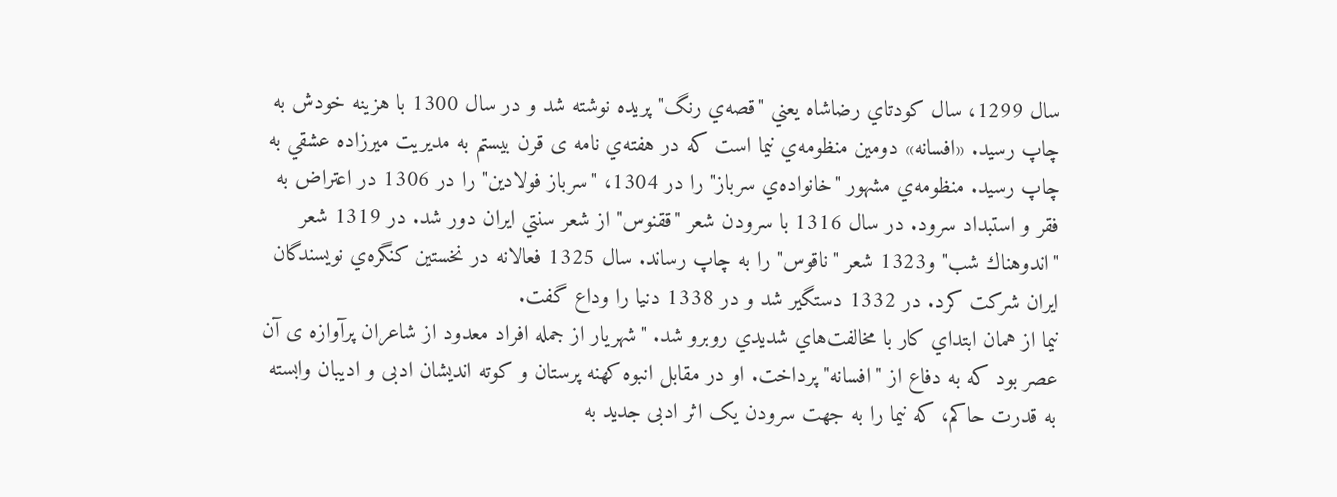سال 1299، سال كودتاي رضاشاه يعني "قصه‌ي رنگ" پريده نوشته شد و در سال 1300 با هزينه خودش به چاپ رسيد. «افسانه» دومين منظومه‌ي نيما است كه در هفته‌ي نامه‌ ی قرن بيستم به مديريت ميرزاده عشقي به چاپ رسيد. منظومه‌ي مشهور "خانواده‌ي سرباز" را در 1304، "سرباز فولادين" را در 1306 در اعتراض به فقر و استبداد سرود. در سال 1316 با سرودن شعر "ققنوس" از شعر سنتي ايران دور ‌شد. در 1319 شعر "اندوهناك شب" و1323 شعر "ناقوس" را به چاپ ‌رساند. سال 1325 فعالانه در نخستين كنگره‌ي نويسندگان ايران شركت کرد. در 1332 دستگير شد و در 1338 دنيا را وداع گفت.
نيما از همان ابتداي كار با مخالفت‌هاي شديدي روبرو شد. "شهریار از جمله افراد معدود از شاعران پرآوازه ی آن عصر بود که به دفاع از "افسانه" پرداخت. او در مقابل انبوه کهنه پرستان و کوته اندیشان ادبی و ادیبان وابسته به قدرت حاکم، که نیما را به جهت سرودن یک اثر ادبی جدید به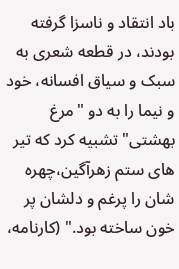باد انتقاد و ناسزا گرفته بودند، در قطعه شعری به سبک و سیاق افسانه، خود و نیما را به دو "مرغ بهشتی" تشبیه کرد که تیر های ستم زهرآگین،چهره شان را پرغم و دلشان پر خون ساخته بود." (کارنامه،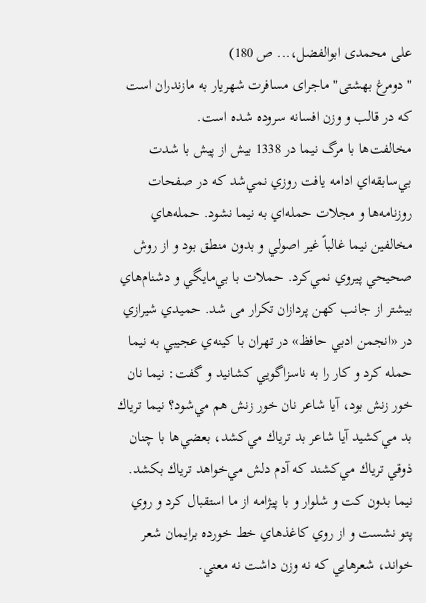علی محمدی ابوالفضل،... ص 180)
"دومرغ بهشتی" ماجرای مسافرت شهریار به مازندران است که در قالب و وزن افسانه سروده شده است.
مخالفت‌ها با مرگ نیما در 1338 بيش از پيش با شدت بي‌سابقه‌اي ادامه يافت روزي نمي‌شد كه در صفحات روزنامه‌ها و مجلات حمله‌اي به نيما نشود. حمله‌هاي مخالفين نيما غالباً غير اصولي و بدون منطق بود و از روش صحيحي پيروي نمي‌كرد. حملات با بي‌مايگي و دشنام‌‌هاي بيشتر از جانب كهن پردازان تكرار می شد. حميدي شيرازي در «انجمن ادبي حافظ» در تهران با كينه‌ي عجيبي به نيما حمله كرد و كار را به ناسزاگويي كشانيد و گفت: نيما نان خور زنش بود، آيا شاعر نان خور زنش هم مي‌شود؟ نيما ترياك بد مي‌كشيد آيا شاعر بد ترياك مي‌كشد، بعضي‌ها با چنان ذوقي ترياك مي‌كشند كه آدم دلش مي‌خواهد ترياك بكشد. نيما بدون كت و شلوار و با پيژامه از ما استقبال كرد و روي پتو نشست و از روي كاغذهاي خط خورده برايمان شعر خواند، شعرهايي كه نه وزن داشت نه معني.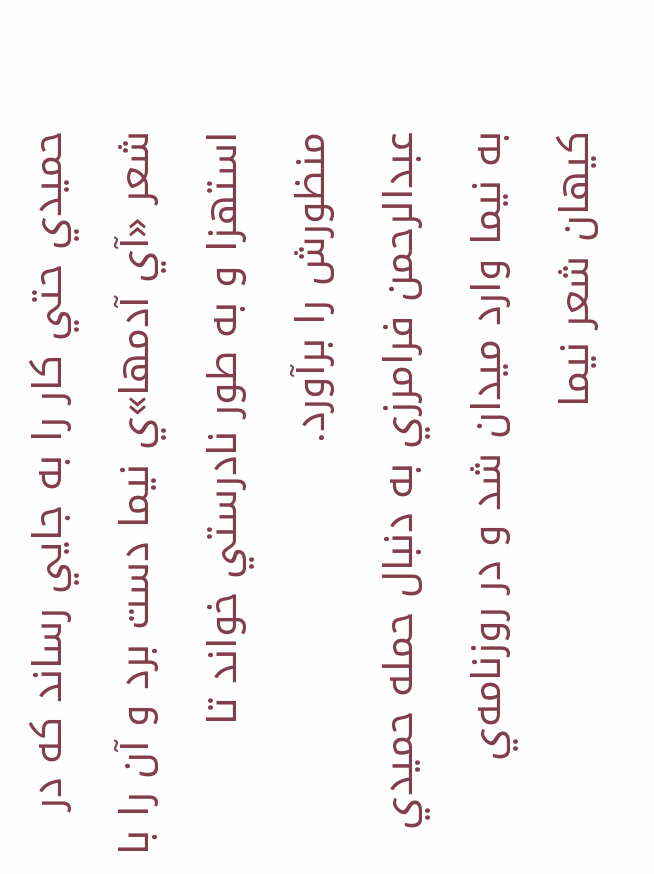حميدي حتي كار را به جايي رساند كه در شعر «آي آدمها»ي نيما دست برد و آن را با استهزا و به طور نادرستي خواند تا منظورش را برآورد.
عبدالرحمن فرامرزي به دنبال حمله حميدي به نيما وارد ميدان شد و در روزنامه‌ي كيهان شعر نيما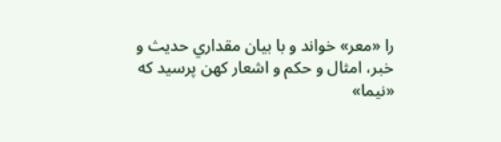را «معر» خواند و با بيان مقداري حديث و خبر، امثال و حكم و اشعار كهن پرسيد كه «نيما»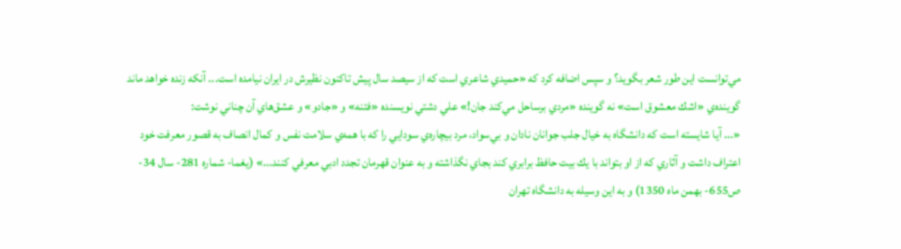مي‌توانست اين طور شعر بگويد؟ و سپس اضافه كرد كه «حميدي شاعري است كه از سيصد سال پيش تاكنون نظيرش در ايران نيامده است... آنكه زنده خواهد ماند گوينده‌ي «اشك معشوق است» نه گوينده «مردي برساحل مي‌كند جان!» علي دشتي نويسنده «فتنه» و «جادو» و عشق‌هاي آن چناني نوشت:
«... آيا شايسته است كه دانشگاه به خيال جلب جوانان نادان و بي‌سواد، مرد بيچاره‌ي سودايي را كه با همه‌ي سلامت نفس و كمال انصاف به قصور معرفت خود اعتراف داشت و آثاري كه از او بتواند با يك بيت حافظ برابري كند بجاي نگذاشته و به عنوان قهرمان تجدد ادبي معرفي كنند...» (يغما- شماره 281- سال 34- ص655- بهمن ماه 1350) و به اين وسيله به دانشگاه تهران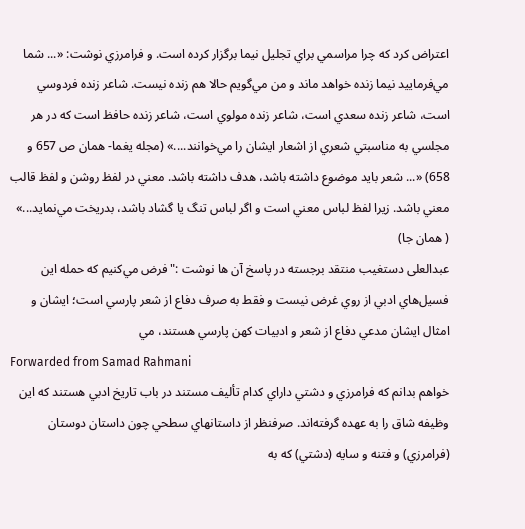اعتراض كرد كه چرا مراسمي براي تجليل نيما برگزار كرده است. و فرامرزي نوشت: «... شما مي‌فرماييد نيما زنده خواهد ماند و من مي‌گويم حالا هم زنده نيست. شاعر زنده فردوسي است، شاعر زنده سعدي است، شاعر زنده مولوي است، شاعر زنده حافظ است كه در هر مجلسي به مناسبتي شعري از اشعار ايشان را مي‌خوانند....» (مجله يغما- همان ص 657 و 658) «... شعر بايد موضوع داشته باشد، هدف داشته باشد. معني در لفظ روشن و لفظ قالب معني باشد. زيرا لفظ لباس معني است و اگر لباس تنگ يا گشاد باشد، بدريخت مي‌نمايد...» ( همان جا)
عبدالعلی دستغیب منتقد برجسته در پاسخ آن ها نوشت :"فرض مي‌كنيم كه حمله‌ اين فسيل‌هاي ادبي از روي غرض نيست و فقط به صرف دفاع از شعر پارسي است؛ ايشان و امثال ايشان مدعي دفاع از شعر و ادبيات كهن پارسي هستند، مي
Forwarded from Samad Rahmani
خواهم بدانم كه فرامرزي و دشتي داراي كدام تأليف مستند در باب تاريخ ادبي هستند كه اين وظيفه شاق را به عهده گرفته‌اند. صرفنظر از داستانهاي سطحي چون داستان دوستان (فرامرزي) و فتنه و سايه (دشتي) كه به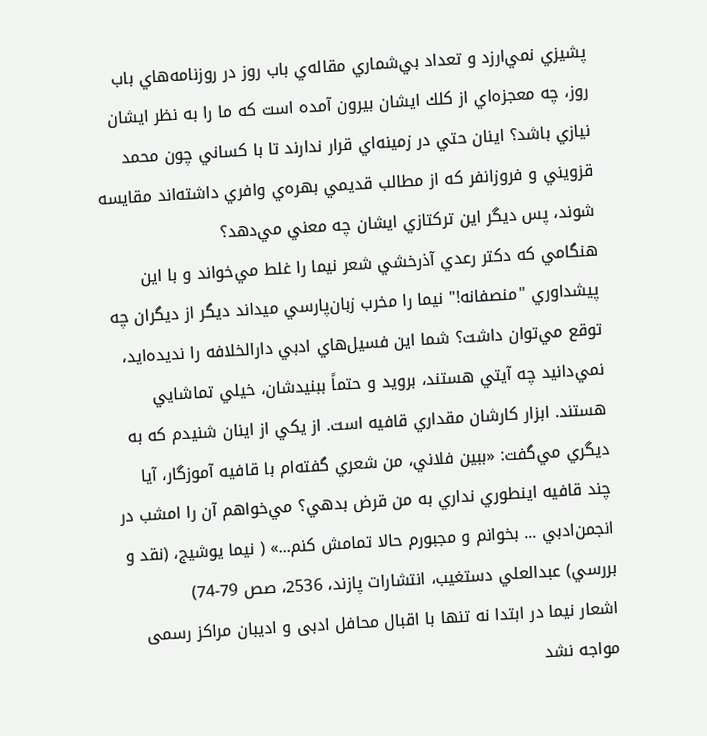پشيزي نمي‌ارزد و تعداد بي‌شماري مقاله‌ي باب روز در روزنامه‌هاي باب روز، چه معجزه‌اي از كلك ايشان بيرون آمده است كه ما را به نظر ايشان نيازي باشد؟ اينان حتي در زمينه‌اي قرار ندارند تا با كساني چون محمد قزويني و فروزانفر كه از مطالب قديمي‌ بهره‌ي وافري داشته‌اند مقايسه شوند، پس ديگر اين تركتازي ايشان چه معني مي‌دهد؟
هنگامي كه دكتر رعدي آذرخشي شعر نيما را غلط مي‌خواند و با اين پيشداوري "منصفانه!" نيما را مخرب زبان‌پارسي ميداند ديگر از ديگران چه توقع مي‌توان داشت؟ شما اين فسيل‌هاي ادبي دارالخلافه را نديده‌ايد، نمي‌دانيد چه آيتي هستند، برويد و حتماً ببنيدشان، خيلي تماشايي هستند. ابزار كارشان مقداري قافيه است. از يكي از اينان شنيدم كه به ديگري مي‌گفت: «ببين فلاني، من شعري گفته‌ام با قافيه آموزگار، آيا چند قافيه اينطوري نداري به من قرض بدهي؟ مي‌خواهم آن را امشب در انجمن‌ادبي ... بخوانم و مجبورم حالا تمامش كنم...» ( نيما يوشيج، (نقد و بررسي) عبدالعلي دستغيب،‌ انتشارات پازند، 2536، صص 79-74)
اشعار نیما در ابتدا نه تنها با اقبال محافل ادبی و ادیبان مراکز رسمی مواجه نشد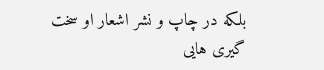بلکه در چاپ و نشر اشعار او سخت گیری هایی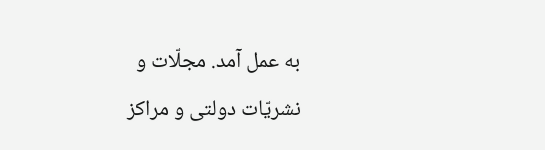به عمل آمد. مجلّات و نشریّات دولتی و مراکز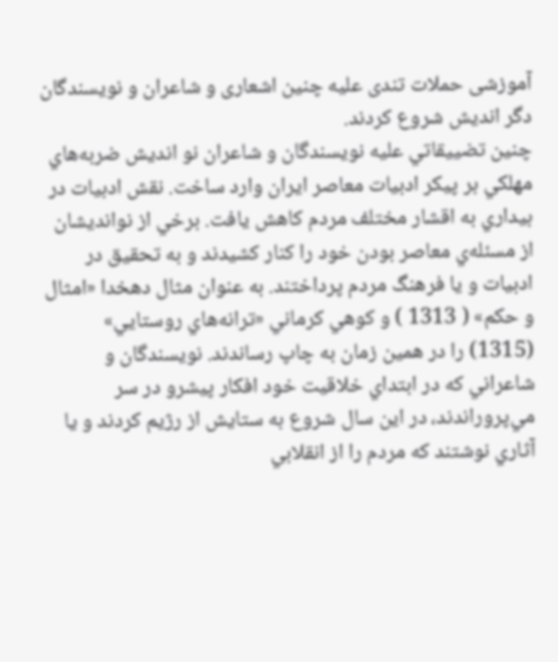آموزشی حملات تندی علیه چنین اشعاری و شاعران و نویسندگان دگر اندیش شروع کردند.
چنين تضييقاتي عليه نويسندگان و شاعران نو اندیش ضربه‌هاي مهلكي بر پيكر ادبيات معاصر ايران وارد ساخت. نقش ادبيات در بيداري به اقشار مختلف مردم كاهش يافت. برخي از نوانديشان از مسئله‌ي معاصر بودن خود را كنار كشيدند و به تحقيق در ادبيات و يا فرهنگ مردم پرداختند. به عنوان مثال دهخدا «امثال و حكم» ( 1313 ) و كوهي كرماني «ترانه‌هاي روستايي» (1315) را در همين زمان به چاپ رساندند. نويسندگان و شاعراني كه در ابتداي خلاقيت خود افكار پيشرو در سر مي‌پروراندند، در اين سال شروع به ستايش از رژيم كردند و يا آثاري نوشتند كه مردم را از انقلابي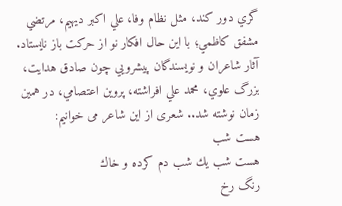گري دور كند، مثل نظام وفا، علي اكبر ديهيم، مرتضي مشفق كاظمي؛ با اين حال افكار نو از حركت باز نايستاد. آثار شاعران و نويسندگان پيشرويي چون صادق هدايت، بزرگ علوي، محمد علي افراشته، پروين اعتصامي، در همين زمان نوشته شد.. شعری از این شاعر می خوانیم:
هست شب
هست شب يك شب دم كرده و خاك
رنگ رخ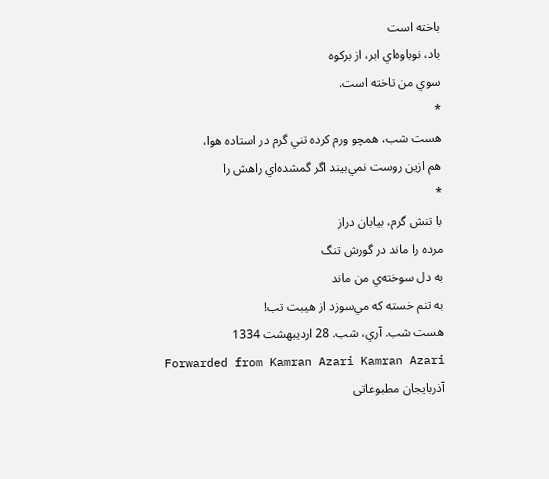باخته است
باد، نوباوه‌اي ابر، از بركوه
سوي من تاخته است.
*
هست شب، همچو ورم كرده تني گرم در استاده هوا،
هم ازين روست نمي‌بيند اگر گمشده‌اي راهش را
*
با تنش گرم،‌ بيابان دراز
مرده را ماند در گورش تنگ
به دل سوخته‌ي من ماند
به تنم خسته كه مي‌سوزد از هيبت تب!
هست شب. آري، شب. 28 ارديبهشت 1334
Forwarded from Kamran Azari Kamran Azari
آذربایجان مطبوعاتی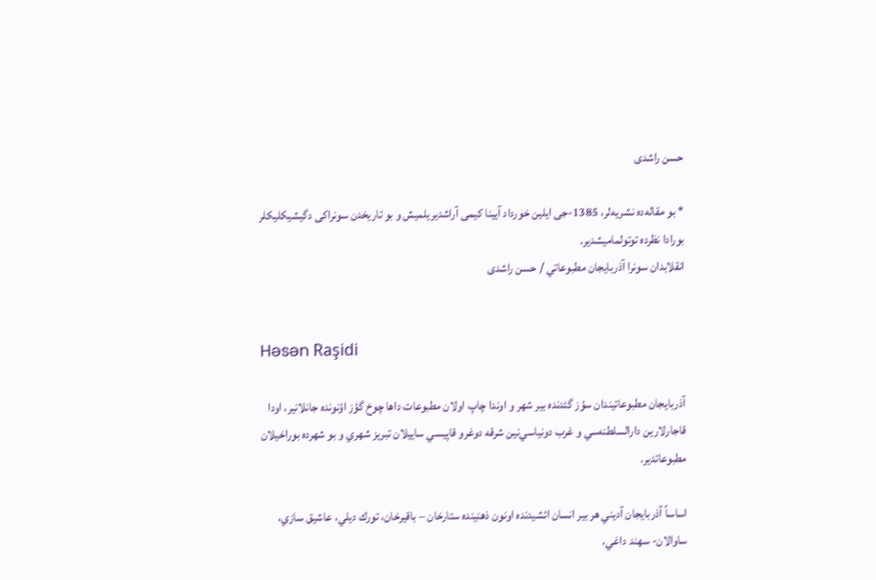حسن راشدی

* بو مقاله‌ده نشریه‌لر، 1385-جی ایلین خورداد آیینا کیمی آراشدیریلمیش و بو تاریخدن سونراکی دگیشیکلیکلر بورادا نظرده توتولمامیشدیر.
انقلابدان سونرا آذربايجان مطبوعاتي / حسن راشدی


Həsən Raşidi

آذربايجان مطبوعاتيندان سؤز گئدنده بير شهر و اوندا چاپ اولان مطبوعات داها چوخ گؤز اؤنونده جانلانير، اودا قاجارلارین دارالسلطنه‌سي و غرب دونياسي‌نين شرقه دوغرو قاپيسي ساييلان تبريز شهري و بو شهرده بوراخيلان مطبوعاتدير.

اساساً آذربايجان آديني هر بير انسان ائشيدنده اونون ذهنینده ستارخان – باقيرخان، تورك ديلي، عاشيق سازي، ساوالان- سهند داغي،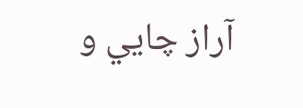آراز چايي و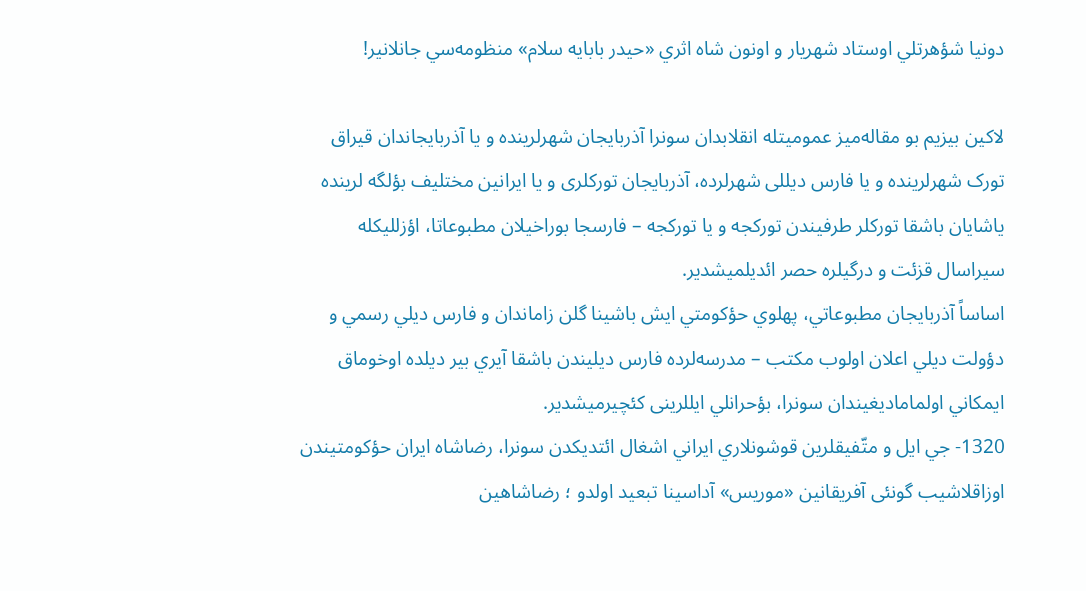دونيا شؤهرتلي اوستاد شهريار و اونون شاه اثري «حيدر بابايه سلام» منظومه‌سي جانلانير!

لاكين بيزيم بو مقاله‌ميز عموميتله انقلابدان سونرا آذربايجان شهرلرینده و یا آذربایجاندان قیراق تورک شهرلرينده و یا فارس دیللی شهرلرده، آذربايجان تورکلری و یا ایرانین مختلیف بؤلگه لرینده یاشایان باشقا تورکلر طرفيندن تورکجه و یا تورکجه – فارسجا بوراخيلان مطبوعاتا، اؤزلليكله سیراسال قزئت و درگيلره حصر ائديلميشدير.
اساساً آذربايجان مطبوعاتي، پهلوي حؤكومتي ايش باشينا گلن زاماندان و فارس ديلي رسمي و دؤولت ديلي اعلان اولوب مكتب – مدرسه‌لرده فارس ديليندن باشقا آيري بير ديلده اوخوماق ايمكاني اولماماديغيندان سونرا، بؤحرانلي ایللرینی کئچیرمیشدیر.
1320- جي ايل و متّفیقلرین قوشونلاري ايراني اشغال ائتديكدن سونرا، رضاشاه ايران حؤكومتيندن اوزاقلاشيب گونئی آفريقانین «موريس» آداسينا تبعيد اولدو ؛ رضاشاهین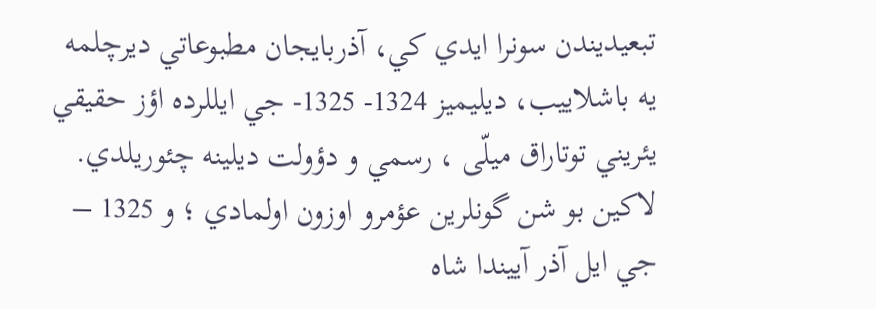تبعيدیندن سونرا ايدي كي، آذربايجان مطبوعاتي ديرچلمه يه باشلاييب، ديليميز 1324- 1325- جي ايللرده اؤز حقيقي يئريني توتاراق میلّی ، رسمي و دؤولت ديلينه چئوريلدي.
لاكين بو شن گونلرين عؤمرو اوزون اولمادي ؛ و 1325 – جي ايل آذر آييندا شاه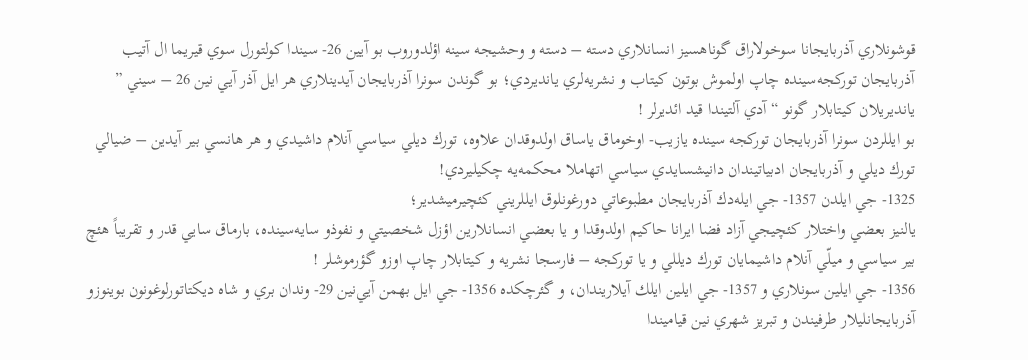قوشونلاري آذربايجانا سوخولاراق گوناهسيز انسانلاري دسته – دسته و وحشيجه سينه اؤلدوروب بو آيين 26- سيندا کولتورل سوي قيريما ال آتيب آذربايجان توركجه‌سينده چاپ اولموش بوتون كيتاب و نشريه‌لري يانديردي؛ بو گوندن سونرا آذربايجان آيدينلاري هر ايل آذر آيي نين 26 – سيني ” يانديريلان كيتابلار گونو “ آدي آلتيندا قيد ائديرلر !
بو ايللردن سونرا آذربایجان توركجه سینده يازيب- اوخوماق ياساق اولدوقدان علاوه، تورك ديلي سياسي آنلام داشيدي و هر هانسي بير آيدين – ضيالي تورك ديلي و آذربايجان ادبياتيندان دانيشسايدي سياسي اتهاملا محكمه‌يه چكيليردي!
1325- جي ايلدن 1357- جي ايله‌دك آذربايجان مطبوعاتي دورغونلوق ايللريني كئچيرميشدير؛
يالنيز بعضي واختلار كئچيجي آزاد فضا ايرانا حاكيم اولدوقدا و يا بعضي انسانلارين اؤزل شخصيتي و نفوذو سايه‌سينده، بارماق سايي قدر و تقريباً هئچ بير سياسي و ميلّي آنلام داشيمايان تورك ديللي و يا توركجه – فارسجا نشريه و كيتابلار چاپ اوزو گؤرموشلر !
1356- جي ايلين سونلاري و 1357- جي ايلين ايلك آيلاريندان، و گئرچكده 1356- جي ايل بهمن آيي‌نين 29- وندان بري و شاه ديكتاتورلوغونون بوينوزو آذربايجانليلار طرفيندن و تبريز شهري نين قياميندا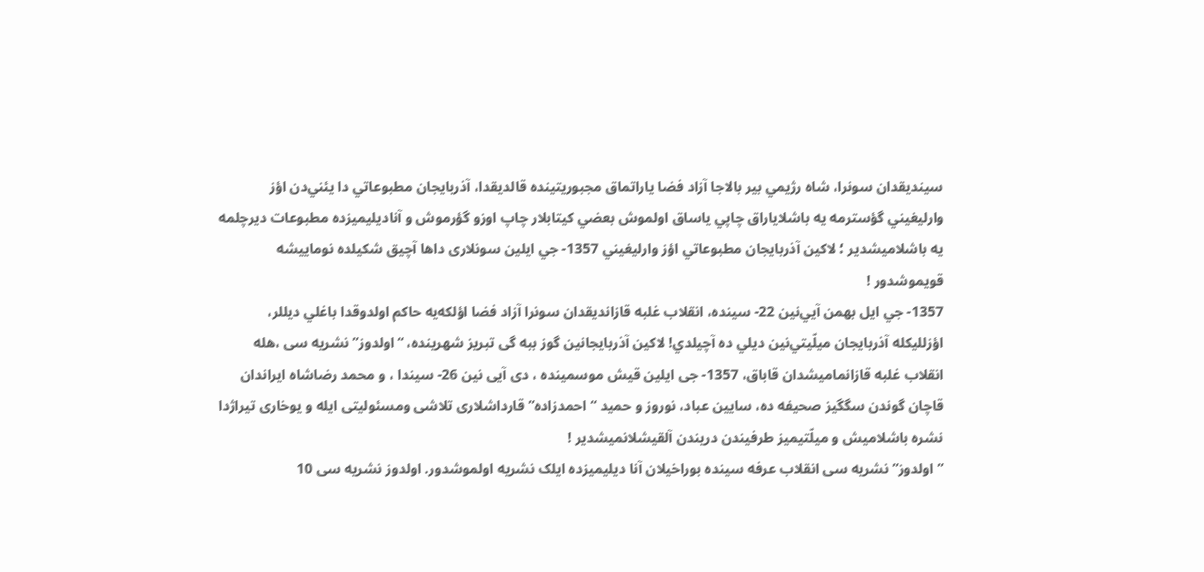سينديقدان سونرا، شاه رژيمي بير بالاجا آزاد فضا ياراتماق مجبوريتينده قالديقدا، ‌آذربايجان مطبوعاتي ‌دا يئني‌دن اؤز وارليغيني گؤسترمه يه باشلاياراق چاپي ياساق اولموش بعضي كيتابلار چاپ اوزو گؤرموش و آناديليميزده مطبوعات ديرچلمه يه باشلاميشدير ؛ لاكين آذربايجان مطبوعاتي اؤز وارليغيني 1357- جي ايلین سونلاری داها آچيق شكيلده نومايیشه قويموشدور !
1357- جي ايل بهمن آيي‌نين 22- سينده، انقلاب غلبه قازانديقدان سونرا آزاد فضا اؤلكه‌يه حاكم اولدوقدا باغلي ديللر، اؤزلليكله آذربايجان ميلّيتي‌نين ديلي ‌ده آچيلدي! لاکین آذربایجانین گوز ببه گی تبریز شهرینده، “اولدوز” نشریه سی ،هله انقلاب غلبه قازانمامیشدان قاباق، 1357- جی ایلین قیش موسمینده ، دی آیی نین 26- سیندا ، و محمد رضاشاه ایراندان قاچان گوندن سگگیز صحیفه ده، سایین عباد، نوروز و حمید “احمدزاده” قارداشلاری تلاشی ومسئولیتی ایله و یوخاری تیراژدا نشره باشلاميش و میلّتیمیز طرفیندن دریندن آلقیشلانميشدير !
” اولدوز” نشریه سی انقلاب عرفه سینده بوراخیلان آنا دیلیمیزده ایلک نشریه اولموشدور. اولدوز نشریه سی 10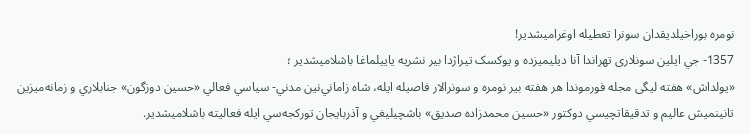نومره بوراخیلدیقدان سونرا تعطیله اوغرامیشدیر!
1357- جي ايلین سونلاری تهراندا آنا دیلیمیزده و یوکسک تیراژدا بير نشریه ياييلماغا باشلاميشدير ؛
«يولداش» هفته لیگی مجله فورموندا هر هفته بير نومره و سونرالار فاصیله ايله، شاه زاماني‌نين مدني- سياسي فعالي «حسين دوزگون» جنابلاري و زمانه‌ميزين تانينميش عاليم و تدقيقاتچيسي دوكتور «حسين محمدزاده صديق» باشچيليغي و آذربايجان توركجه‌سي ايله فعالیته باشلاميشدير.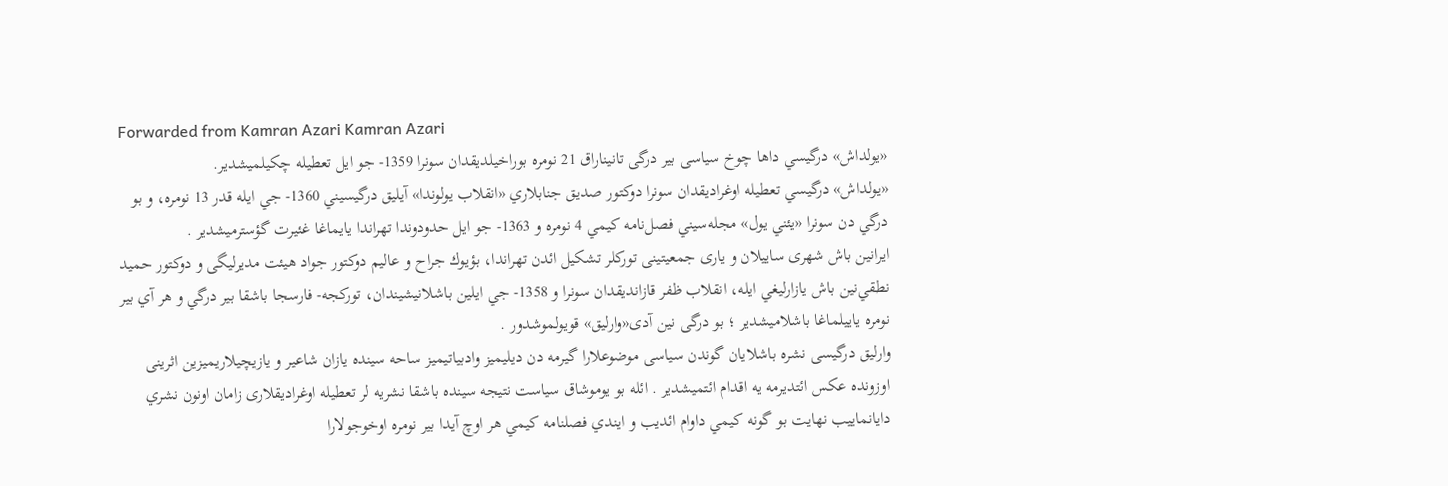Forwarded from Kamran Azari Kamran Azari
«يولداش» درگيسي داها چوخ سیاسی بیر درگی تانیناراق 21 نومره بوراخيلديقدان سونرا 1359- جو ايل تعطيله چكيلميشدير.
«يولداش» درگيسي تعطيله اوغراديقدان سونرا دوكتور صديق جنابلاري «انقلاب يولوندا» آيليق درگيسیني 1360- جي ايله قدر 13 نومره، و بو درگي دن سونرا «يئني يول» مجله‌سيني فصل‌نامه كيمي 4 نومره و 1363- جو ايل حدودوندا تهراندا يايماغا غئیرت گؤسترميشدير .
ایرانین باش شهری ساییلان و یاری جمعیتینی تورکلر تشکیل ائدن تهراندا، بؤيوك جراح و عاليم دوكتور جواد هيئت مدیرلیگی و دوكتور حميد نطقي‌نين باش يازارليغي ايله، انقلاب ظفر قازانديقدان سونرا و 1358- جي ايلين باشلانيشيندان، توركجه- فارسجا باشقا بیر درگي و هر آي بير نومره یاییلماغا باشلاميشدير ؛ بو درگی نین آدی«وارليق» قویولموشدور .
وارلیق درگیسی نشره باشلایان گوندن سیاسی موضوعلارا گیرمه دن دیلیمیز وادبیاتیمیز ساحه سینده یازان شاعیر و یازیچیلاریمیزین اثرینی اوزونده عکس ائتدیرمه یه اقدام ائتميشدير . ائله بو یوموشاق سیاست نتیجه سینده باشقا نشریه لر تعطیله اوغرادیقلاری زامان اونون نشري دایانماییب نهایت بو گونه كيمي داوام ائدیب و ايندي فصلنامه كيمي هر اوچ آيدا بير نومره اوخوجولارا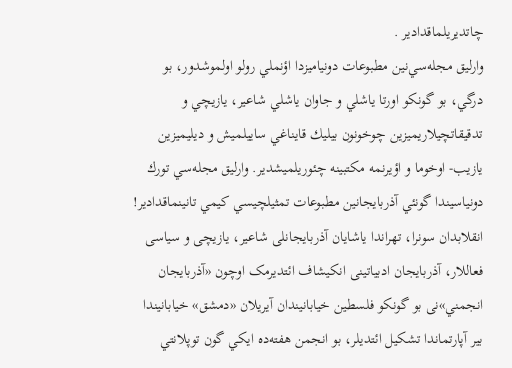چاتديريلماقدادير .
وارليق مجله‌سي‌نين مطبوعات دونياميزدا اؤنملي رولو اولموشدور، بو درگي، بو گونكو اورتا ياشلي و جاوان ياشلي شاعير، يازيچي و تدقيقاتچيلاريميزين چوخونون بيليك قايناغي ساييلميش و ديليميزين يازيب- اوخوما و اؤيرنمه مكتبينه چئوريلميشدير. وارليق مجله‌سي تورك دونياسيندا گونئي آذربايجانين مطبوعات تمثيلچيسي كيمي تانينماقدادير!
انقلابدان سونرا، تهراندا یاشایان آذربایجانلی شاعیر، یازیچی و سیاسی فعاللار، آذربایجان ادبیاتینی انکیشاف ائتدیرمک اوچون «آذربايجان انجمني»نی بو گونكو فلسطين خيابانيندان آيريلان «دمشق» خيابانيندا بير آپارتماندا تشكيل ائتدیلر، بو انجمن هفته‌ده ايكي گون توپلانتي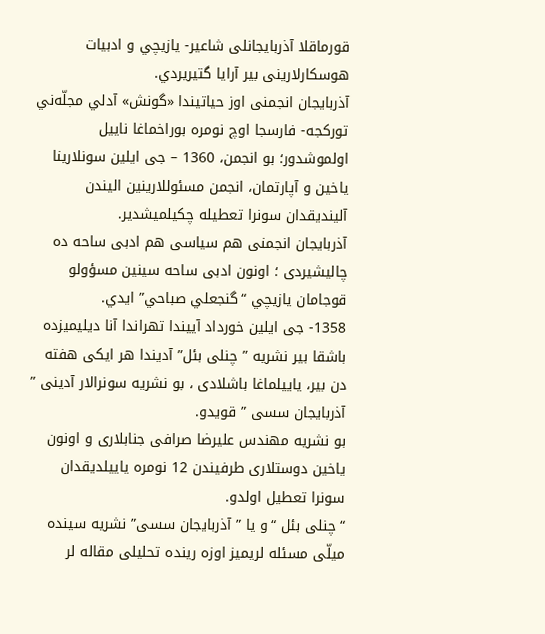قورماقلا آذربايجانلی شاعير- يازيچي و ادبیات هوسکارلارینی بير آرايا گتيریردي.
آذربایجان انجمنی اوز حیاتیندا «گونش» آدلي مجلّه‌ني توركجه- فارسجا اوچ نومره بوراخماغا ناییل اولموشدور؛ بو انجمن، 1360 – جی ایلین سونلارینا یاخین و آپارتمان، انجمن مسئوللارینین الیندن آلينديقدان سونرا تعطيله چكيلميشدير.
آذربایجان انجمنی هم سیاسی هم ادبی ساحه ده چالیشیردی ؛ اونون ادبی ساحه سینین مسؤولو قوجامان يازيچي “گنجعلي صباحي” ايدي.
1358- جی ایلین خورداد آییندا تهراندا آنا دیلیمیزده باشقا بیر نشریه ” چنلی بئل” آدیندا هر ایکی هفته دن بیر، یاییلماغا باشلادی ، بو نشریه سونرالار آدینی ” آذربایجان سسی ” قویدو.
بو نشریه مهندس علیرضا صرافی جنابلاری و اونون یاخین دوستلاری طرفیندن 12 نومره یاییلدیقدان سونرا تعطیل اولدو.
“چنلی بئل “و یا ” آذربایجان سسی” نشریه سینده میلّی مسئله لریمیز اوزه رینده تحلیلی مقاله لر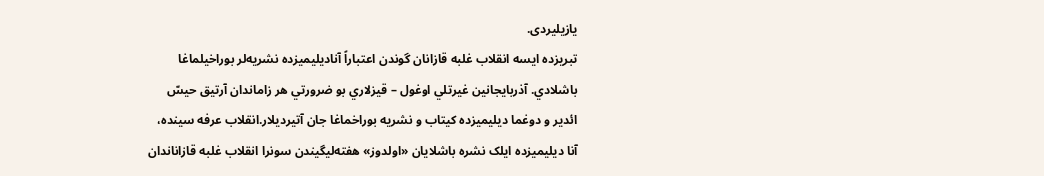یازیلیردی.
تبريزده ايسه انقلاب غلبه قازانان گوندن اعتباراً آناديليميزده نشريه‌لر بوراخيلماغا باشلادي. آذربايجانين غيرتلي اوغول – قيزلاري بو ضرورتي هر زاماندان آرتيق حيسّ ائدير و دوغما ديليميزده كيتاب و نشريه بوراخماغا جان آتيرديلار.انقلاب عرفه سینده، آنا دیلیمیزده ایلک نشره باشلایان «اولدوز» هفته‌ليگيندن سونرا انقلاب غلبه قازاناندان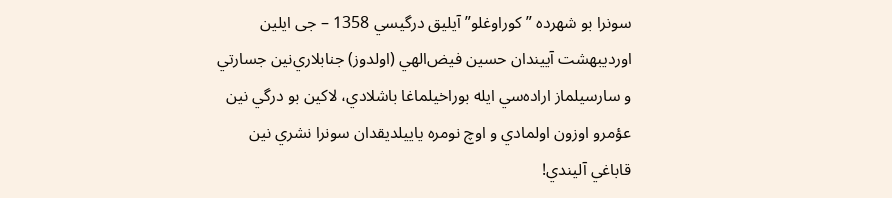سونرا بو شهرده ” کوراوغلو” آیلیق درگيسي 1358 – جی ایلین اوردیبهشت آییندان حسين فيض‌الهي (اولدوز) جنابلاري‌نين جسارتي و سارسيلماز اراده‌سي ایله بوراخيلماغا باشلادي، لاكين بو درگي نین عؤمرو اوزون اولمادي و اوچ نومره یاییلدیقدان سونرا نشري نين قاباغي آليندي!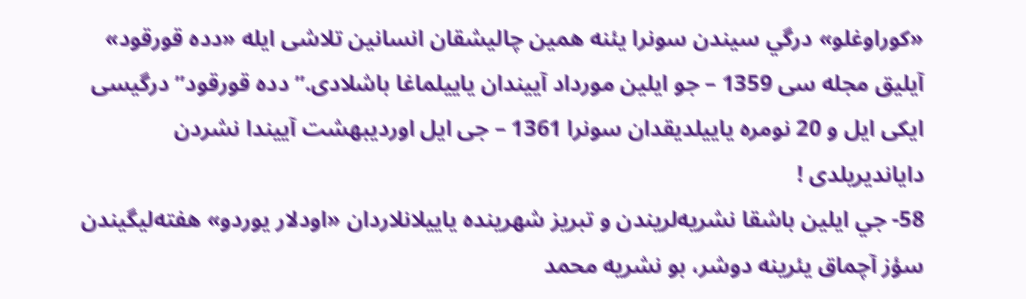«کوراوغلو» درگي سيندن سونرا يئنه همين چاليشقان انسانين تلاشی ايله «دده قورقود» آیلیق مجله سی 1359 – جو ایلین مورداد آییندان یاییلماغا باشلادی.” دده قورقود” درگیسی ایکی ایل و 20 نومره یاییلدیقدان سونرا 1361 – جی ایل اوردیبهشت آییندا نشردن دایاندیریلدی !
58- جي ايلين باشقا نشريه‌لريندن و تبريز شهرينده ياييلانلاردان «اودلار يوردو» هفته‌ليگيندن سؤز آچماق يئرينه دوشر، بو نشريه محمد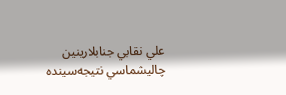علي نقابي جنابلارينين چاليشماسي نتيجه‌سينده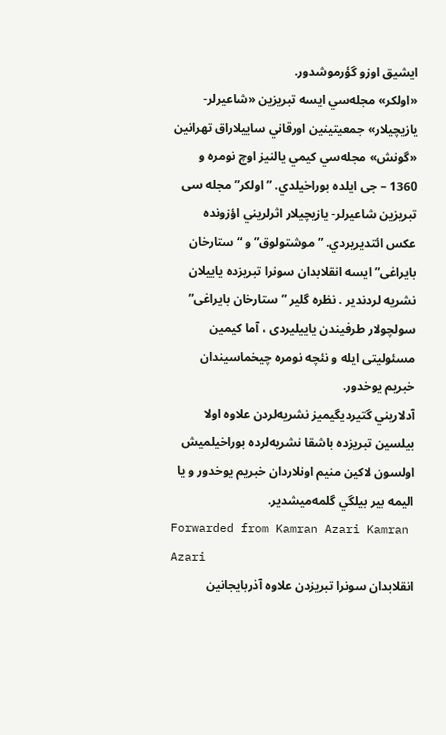ايشيق اوزو گؤرموشدور.
«اولكر» مجله‌سي ايسه تبريزين «شاعيرلر- يازيچيلار» جمعیتینین اورقاني ساييلاراق تهرانين «گونش» مجله‌سي كيمي يالنيز اوچ نومره و 1360 – جی ایلده بوراخيلدي. ” اولکر” مجله سی تبريزین شاعيرلر- يازيچيلار اثرلريني اؤزونده عكس ائتديریردي. ” موشتولوق” و “ستارخان بایراغی” ایسه انقلابدان سونرا تبریزده یاییلان نشریه لردندیر . نظره گلیر ” ستارخان بایراغی” سولچولار طرفیندن یاییلیردی ، آما کیمین مسئولیتی ایله و نئچه نومره چیخماسیندان خبریم یوخدور.
آدلاريني گتيرديگیميز نشريه‌لردن علاوه اولا بيلسين تبريزده باشقا نشريه‌لرده بوراخيلميش اولسون لاكين منيم اونلاردان خبريم يوخدور و يا اليمه بير بيلگي گلمه‌ميشدير.
Forwarded from Kamran Azari Kamran Azari
انقلابدان سونرا تبريزدن علاوه آذربايجانين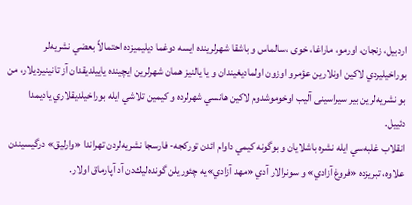اردبيل، زنجان، اورمو، ماراغا، خوی ،سالماس و باشقا شهرلرينده ايسه دوغما ديليميزده احتمالاً بعضي نشريه‌لر بوراخيليردي لاكين اونلارين عؤمرو اوزون اولماديغيندان و يا يالنيز همان شهرلرين ايچينده ياييلديقدان آز تانينيرديلار، من بو نشريه‌لرين بیر سیراسینی آليب اوخوموشدوم لاكين هانسي شهرلرده و كيمين تلاشي ايله بوراخيلديقلاري ياديمدا دئييل.
انقلاب غلبه‌سي ايله نشره باشلايان و بوگونه كيمي داوام ائدن توركجه- فارسجا نشريه‌لردن تهراندا «وارليق» درگيسيندن علاوه، تبريزده «فروغ آزادي» و سونرالار آدي «مهد آزادي»يه چئوريلن گونده‌ليك‌دن آد آپارماق اولار.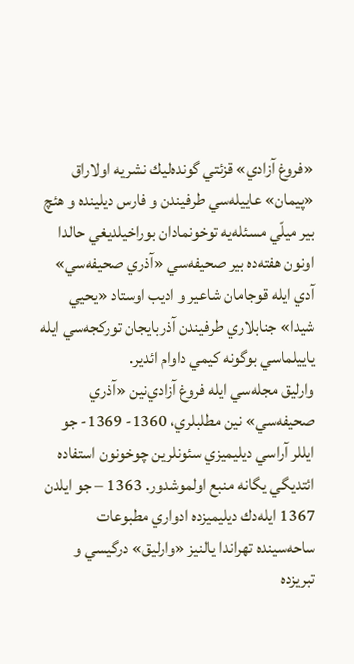«فروغ آزادي» قزئتي گونده‌ليك نشريه اولاراق «پيمان» عاییله‌سي طرفيندن و فارس ديلينده و هئچ بير ميلّي مسئله‌يه توخونمادان بوراخيلديغي حالدا اونون هفته‌ده بير صحيفه‌سي «آذري صحيفه‌سي» آدي ايله قوجامان شاعير و اديب اوستاد «يحيي شيدا» جنابلاري طرفيندن آذربايجان توركجه‌سي ايله ياييلماسي بوگونه كيمي داوام ائدير.
وارليق مجله‌سي ايله فروغ آزادي‌نين «آذري صحيفه‌سي» نين مطلبلري، 1360- 1369- جو ايللر آراسي ديليميزي سئونلرين چوخونون استفاده ائتديگي يگانه منبع اولموشدور. 1363 – جو ایلدن 1367 ايله‌دك ديليميزده ادواري مطبوعات ساحه‌سينده تهراندا يالنيز «وارليق» درگيسي و تبريزده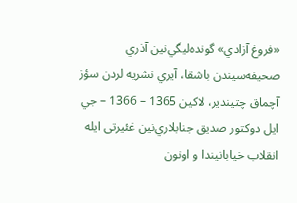«فروغ آزادي» گونده‌ليگي‌نين آذري صحيفه‌سيندن باشقا، آيري نشريه لر‌دن سؤز آچماق چتيندير، لاكين 1365 – 1366 – جي ايل دوكتور صديق جنابلاري‌نين غئیرتی ايله انقلاب خيابانيندا و اونون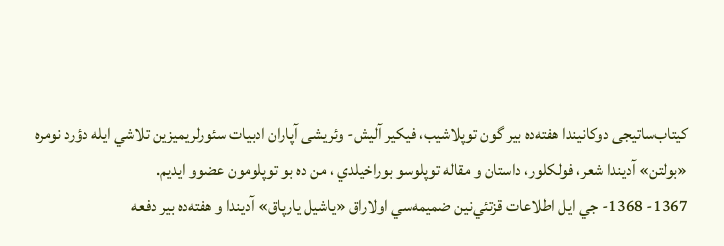كيتاب‌ساتیجی دوكانيندا هفته‌ده بير گون توپلاشيب، فيكير آلیش- وئریشی آپاران ادبيات سئورلریمیزین تلاشي ايله دؤرد نومره «بولتن» آديندا شعر، فولكلور، داستان و مقاله توپلوسو بوراخيلدي ، من ده بو توپلومون عضوو ایدیم.
1367- 1368- جي ايل اطلاعات قزتئي‌نين ضميمه‌سي اولاراق «ياشيل يارپاق» آديندا و هفته‌ده بير دفعه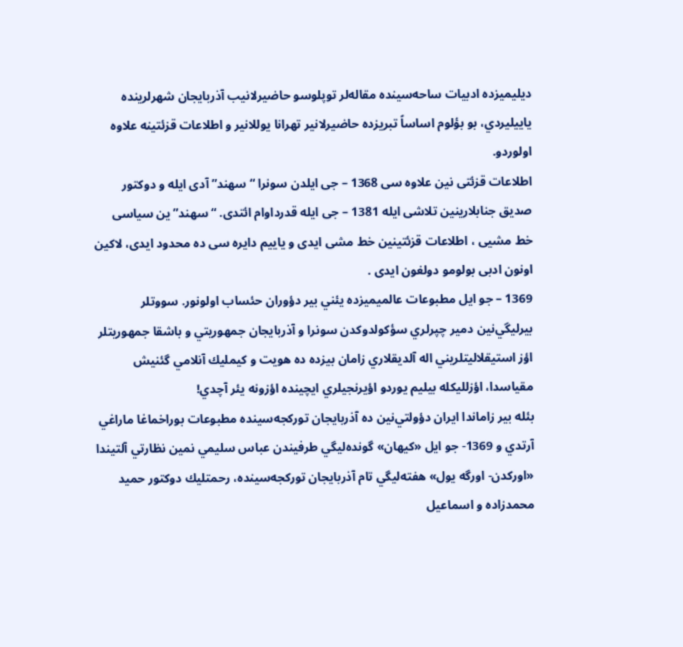ديليميزده ادبيات ساحه‌سينده مقاله‌لر توپلوسو حاضيرلانيب آذربايجان شهرلرينده ياييليردي، ‌بو بؤلوم اساساً تبريزده حاضيرلانير تهرانا یوللانیر و اطلاعات قزئتينه علاوه اولوردو.
اطلاعات قزئتی نین علاوه سی 1368 – جی ایلدن سونرا “سهند” آدی ایله و دوکتور صدیق جنابلارینین تلاشی ایله 1381 – جی ایله قدرداوام ائتدی. “سهند” ین سیاسی خط مشیی ، اطلاعات قزئتینین خط مشی ایدی و یاییم دایره سی ده محدود ایدی، لاکین اونون ادبی بولومو دولغون ایدی .
1369 – جو ايل مطبوعات عالميميزده يئني بير دؤوران حئساب اولونور. سووتلر بيرليگي‌نين دمير چپرلري سؤکولدوکدن سونرا و آذربايجان جمهوريتي و باشقا جمهوريتلر اؤز استیقلاليتلريني اله آلديقلاري زامان بیزده ده هويت و كيمليك آنلامي گئنيش مقياسدا، اؤزلليكله بيليم يوردو اؤيرنجيلري ايچينده اؤزونه يئر آچدي!
بئله بير زاماندا ايران دؤولتي‌نين ‌ده آذربايجان توركجه‌سينده مطبوعات بوراخماغا ماراغي آرتدي و 1369- جو ايل «كيهان» گونده‌ليگي طرفيندن عباس سليمي نمين نظارتي آلتيندا «اورکدن- اورگه يول» هفته‌ليگي تام آذربايجان توركجه‌سينده، رحمتليك دوكتور حميد محمدزاده و اسماعيل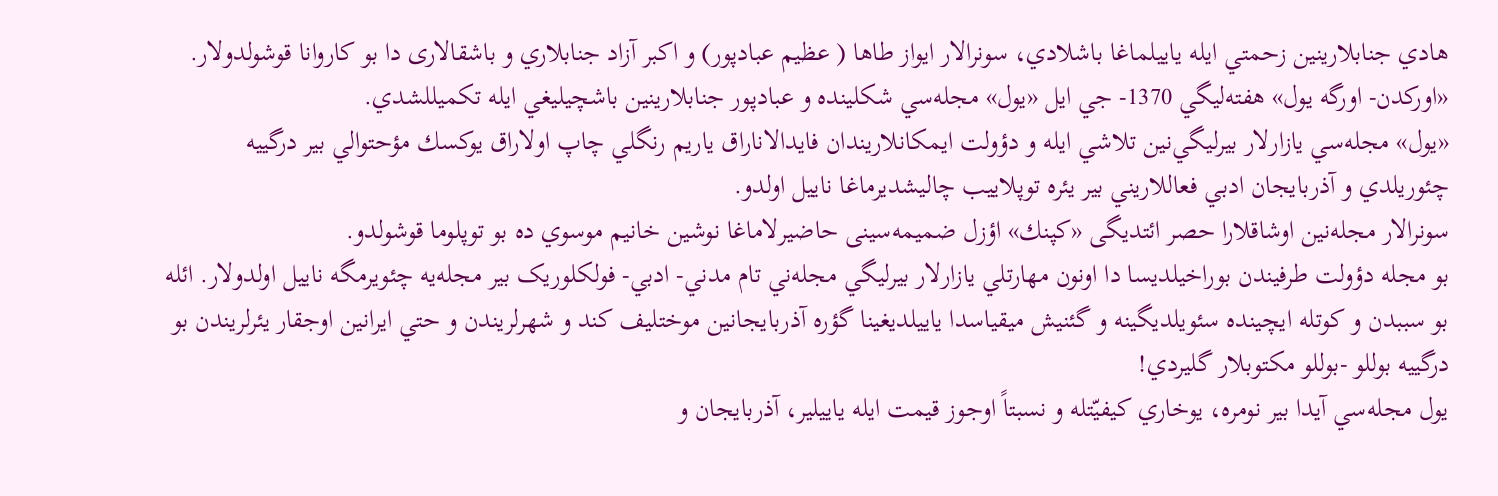هادي جنابلارينين زحمتي ايله ياييلماغا باشلادي، سونرالار ايواز طاها ( عظیم عبادپور) و اكبر آزاد جنابلاري و باشقالاری ‌دا بو كاروانا قوشولدولار.
«اورکدن- اورگه يول» هفته‌ليگي 1370- جي ايل «يول» مجله‌سي شكلينده و عبادپور جنابلارينين باشچيليغي ايله تكميللشدي.
«يول» مجله‌سي يازارلار بيرليگي‌نين تلاشي ايله و دؤولت ايمكانلاريندان فايدالاناراق یاریم رنگلي چاپ اولاراق يوكسك مؤحتوالي بير درگييه چئوريلدي و آذربايجان ادبي فعاللاريني بير يئره توپلاییب چاليشدیرماغا ناییل اولدو.
سونرالار مجله‌نين اوشاقلارا حصر ائتدیگی «كپنك» اؤزل ضمیمه‌سینی حاضيرلاماغا نوشين خانيم موسوي ده بو توپلوما قوشولدو.
بو مجله دؤولت طرفيندن بوراخيلديسا دا اونون مهارتلي يازارلار بيرليگي مجله‌ني تام مدني- ادبي- فولكلوریک بير مجله‌يه چئويرمگه ناییل اولدولار. ائله بو سببدن و كوتله ايچينده سئويلديگينه و گئنيش میقياسدا ياييلديغينا گؤره آذربايجانين موختليف كند و شهرلريندن و حتي ايرانين اوجقار يئرلريندن بو درگييه بوللو -بوللو مكتوبلار گليردي!
يول مجله‌سي آيدا بير نومره، يوخاري كيفيّتله و نسبتاً اوجوز قيمت ايله ياييلير، آذربايجان و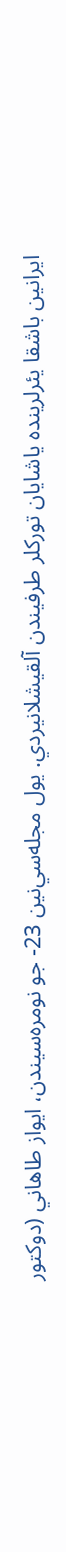ايرانين باشقا يئرلرينده ياشايان توركلر طرفيندن آلقيشلانيردي. يول مجله‌سي‌نين 23- جو نومره‌سيندن، ايواز‌ طاهاني (دوكتور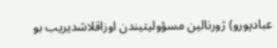عبادپورو) ژورنالين مسؤوليتيندن اوزاقلاشديريب بو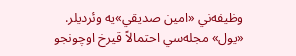وظيفه‌ني «امين صديقي»يه وئرديلر.
«يول» مجله‌سي احتمالاً قيرخ اوچونجو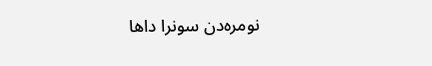نومره‌دن سونرا داها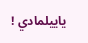ياييلمادي !